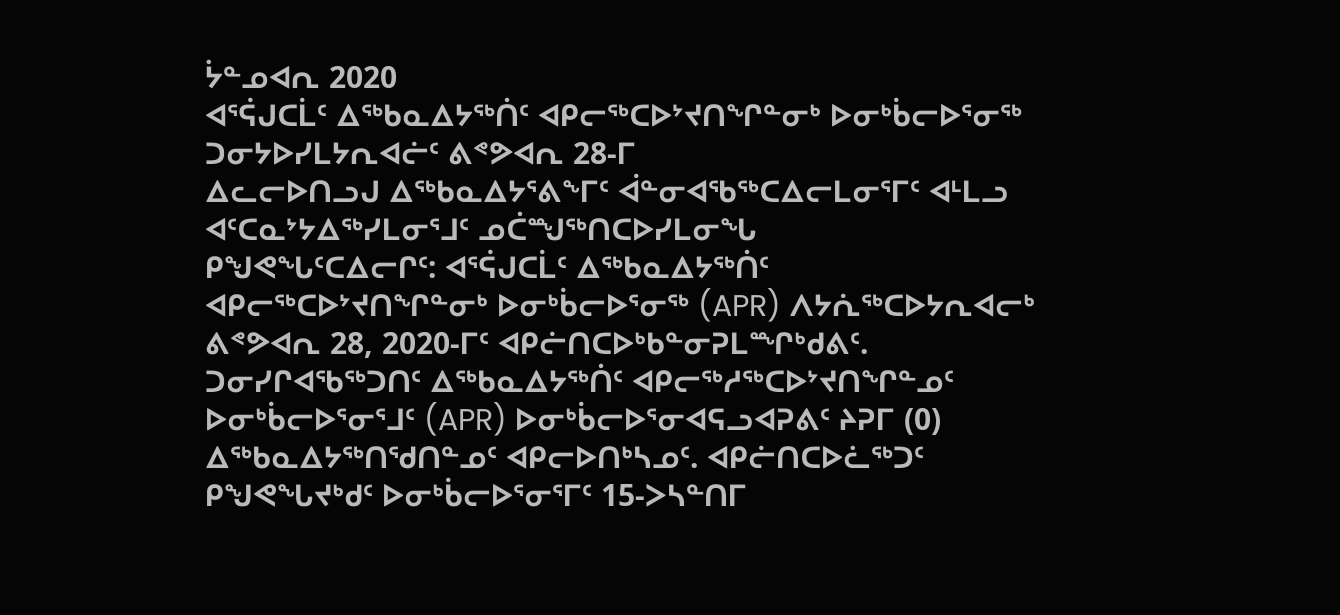ᔮᓐᓄᐊᕆ 2020
ᐊᕐᕌᒍᑕᒫᑦ ᐃᖅᑲᓇᐃᔭᖅᑏᑦ ᐊᑭᓕᖅᑕᐅᔾᔪᑎᖏᓐᓂᒃ ᐅᓂᒃᑳᓕᐅᕐᓂᖅ ᑐᓂᔭᐅᓯᒪᔭᕆᐊᓖᑦ ᕕᕝᕗᐊᕆ 28-ᒥ
ᐃᓚᓕᐅᑎᓗᒍ ᐃᖅᑲᓇᐃᔭᕐᕕᖕᒥᑦ ᐋᓐᓂᐊᖃᖅᑕᐃᓕᒪᓂᕐᒥᑦ ᐊᒻᒪᓗ ᐊᑦᑕᓇᔾᔭᐃᖅᓯᒪᓂᕐᒧᑦ ᓄᑖᙳᖅᑎᑕᐅᓯᒪᓂᖓ
ᑭᖑᕙᖓᑦᑕᐃᓕᒋᑦ: ᐊᕐᕌᒍᑕᒫᑦ ᐃᖅᑲᓇᐃᔭᖅᑏᑦ ᐊᑭᓕᖅᑕᐅᔾᔪᑎᖏᓐᓂᒃ ᐅᓂᒃᑳᓕᐅᕐᓂᖅ (APR) ᐱᔭᕇᖅᑕᐅᔭᕆᐊᓕᒃ ᕕᕝᕗᐊᕆ 28, 2020-ᒥᑦ ᐊᑭᓖᑎᑕᐅᒃᑲᓐᓂᕈᒪᙱᒃᑯᕕᑦ. ᑐᓂᓯᒋᐊᖃᖅᑐᑎᑦ ᐃᖅᑲᓇᐃᔭᖅᑏᑦ ᐊᑭᓕᖅᓱᖅᑕᐅᔾᔪᑎᖏᓐᓄᑦ ᐅᓂᒃᑳᓕᐅᕐᓂᕐᒧᑦ (APR) ᐅᓂᒃᑳᓕᐅᕐᓂᐊᕋᓗᐊᕈᕕᑦ ᔨᕈᒥ (0) ᐃᖅᑲᓇᐃᔭᖅᑎᖁᑎᓐᓄᑦ ᐊᑭᓕᐅᑎᒃᓴᓄᑦ. ᐊᑭᓖᑎᑕᐅᓛᖅᑐᑦ ᑭᖑᕙᖓᔪᒃᑯᑦ ᐅᓂᒃᑳᓕᐅᕐᓂᕐᒥᑦ 15-ᐳᓴᓐᑎᒥ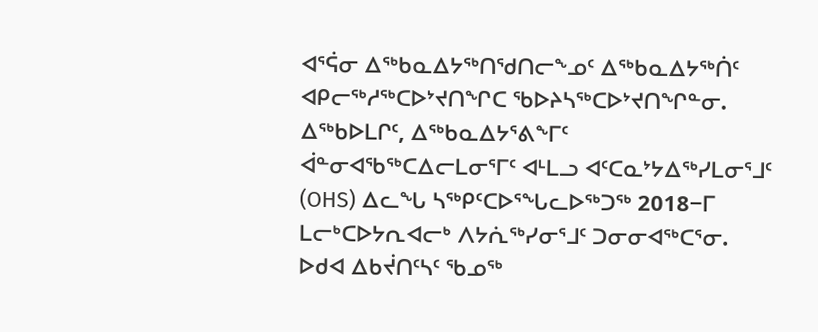ᐊᕐᕌᓂ ᐃᖅᑲᓇᐃᔭᖅᑎᖁᑎᓕᖕᓄᑦ ᐃᖅᑲᓇᐃᔭᖅᑏᑦ ᐊᑭᓕᖅᓱᖅᑕᐅᔾᔪᑎᖏᑕ ᖃᐅᔨᓴᖅᑕᐅᔾᔪᑎᖏᓐᓂ.
ᐃᖅᑲᐅᒪᒋᑦ, ᐃᖅᑲᓇᐃᔭᕐᕕᖕᒥᑦ ᐋᓐᓂᐊᖃᖅᑕᐃᓕᒪᓂᕐᒥᑦ ᐊᒻᒪᓗ ᐊᑦᑕᓇᔾᔭᐃᖅᓯᒪᓂᕐᒧᑦ (OHS) ᐃᓚᖓ ᓴᖅᑭᑦᑕᐅᕐᖓᓚᐅᖅᑐᖅ 2018−ᒥ ᒪᓕᒃᑕᐅᔭᕆᐊᓕᒃ ᐱᔭᕇᖅᓯᓂᕐᒧᑦ ᑐᓂᓂᐊᖅᑕᕐᓂ. ᐅᑯᐊ ᐃᑲᔫᑎᑦᓴᑦ ᖃᓄᖅ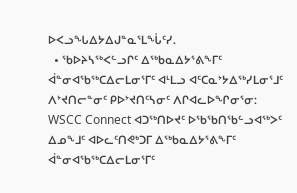ᐅᐸᓗᖓᐃᔭᐃᒍᓐᓇᕐᒪᖔᑦᓯ.
  • ᖃᐅᔨᓴᖅᐸᓪᓗᒋᑦ ᐃᖅᑲᓇᐃᔭᕐᕕᖕᒥᑦ ᐋᓐᓂᐊᖃᖅᑕᐃᓕᒪᓂᕐᒥᑦ ᐊᒻᒪᓗ ᐊᑦᑕᓇᔾᔭᐃᖅᓯᒪᓂᕐᒧᑦ ᐱᔾᔪᑎᓕᓐᓂᑦ ᑭᐅᔾᔪᑎᑦᓴᓂᑦ ᐱᒋᐊᓚᐅᖏᓂᕐᓂ: WSCC Connect ᐊᑐᖅᑎᐅᔪᑦ ᐅᖃᖃᑎᖃᓪᓗᐊᖅᐳᑦ ᐃᓄᖕᒧᑦ ᐊᐅᓚᑦᑎᕙᒃᑐᒥ ᐃᖅᑲᓇᐃᔭᕐᕕᖕᒥᑦ ᐋᓐᓂᐊᖃᖅᑕᐃᓕᒪᓂᕐᒥᑦ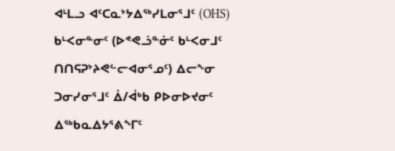ᐊᒻᒪᓗ ᐊᑦᑕᓇᔾᔭᐃᖅᓯᒪᓂᕐᒧᑦ (OHS) ᑲᒻᐸᓂᓐᓂᑦ (ᐅᕝᕙᓘᓐᓃᑦ ᑲᒻᐸᓂᒧᑦ ᑎᑎᕋᕈᔾᔨᕙᓪᓕᐊᓂᕐᓄᑦ) ᐃᓕᖕᓂ ᑐᓂᓯᓂᕐᒧᑦ ᐄ/ᐋᒃᑲ ᑭᐅᓂᐅᔪᓂᑦ ᐃᖅᑲᓇᐃᔭᕐᕕᖕᒥᑦ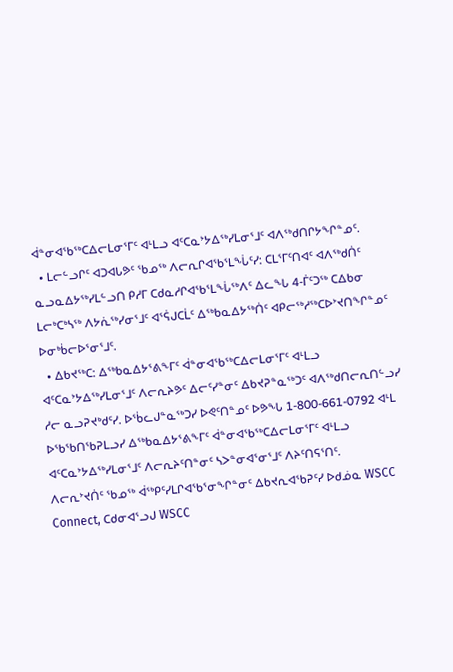ᐋᓐᓂᐊᖃᖅᑕᐃᓕᒪᓂᕐᒥᑦ ᐊᒻᒪᓗ ᐊᑦᑕᓇᔾᔭᐃᖅᓯᒪᓂᕐᒧᑦ ᐊᐱᖅᑯᑎᒋᔭᖏᓐᓄᑦ.
  • ᒪᓕᓪᓗᒋᑦ ᐊᑐᐊᒐᕗᑦ ᖃᓄᖅ ᐱᓕᕆᒋᐊᖃᕐᒪᖔᑦᓯ: ᑕᒪᕐᒥᑦᑎᐊᑦ ᐊᐱᖅᑯᑏᑦ ᓇᓗᓇᐃᔭᖅᓯᒪᓪᓗᑎ ᑭᓱᒥ ᑕᑯᓇᓱᒋᐊᖃᕐᒪᖔᖅᐱᑦ ᐃᓚᖓ 4-ᒦᑦᑐᖅ ᑕᐃᑲᓂ  ᒪᓕᒃᑕᒃᓴᖅ ᐱᔭᕇᖅᓯᓂᕐᒧᑦ ᐊᕐᕌᒍᑕᒫᑦ ᐃᖅᑲᓇᐃᔭᖅᑏᑦ ᐊᑭᓕᖅᓱᖅᑕᐅᔾᔪᑎᖏᓐᓄᑦ ᐅᓂᒃᑳᓕᐅᕐᓂᕐᒧᑦ.
  • ᐃᑲᔪᖅᑕ: ᐃᖅᑲᓇᐃᔭᕐᕕᖕᒥᑦ ᐋᓐᓂᐊᖃᖅᑕᐃᓕᒪᓂᕐᒥᑦ ᐊᒻᒪᓗ ᐊᑦᑕᓇᔾᔭᐃᖅᓯᒪᓂᕐᒧᑦ ᐱᓕᕆᔨᕗᑦ ᐃᓕᑦᓯᓐᓂᑦ ᐃᑲᔪᕈᓐᓇᖅᑐᑦ ᐊᐱᖅᑯᑎᓕᕆᑎᓪᓗᓯ ᓱᓕ ᓇᓗᕈᔪᒃᑯᑦᓯ. ᐅᖄᓚᒍᓐᓇᖅᑐᓯ ᐅᕙᑦᑎᓐᓄᑦ ᐅᕗᖓ 1-800-661-0792 ᐊᒻᒪ ᐅᖃᖃᑎᖃᕈᒪᓗᓯ ᐃᖅᑲᓇᐃᔭᕐᕕᖕᒥᑦ ᐋᓐᓂᐊᖃᖅᑕᐃᓕᒪᓂᕐᒥᑦ ᐊᒻᒪᓗ ᐊᑦᑕᓇᔾᔭᐃᖅᓯᒪᓂᕐᒧᑦ ᐱᓕᕆᔨᑦᑎᓐᓂᑦ ᓴᐳᓐᓂᐊᕐᓂᕐᒧᑦ ᐱᔨᑦᑎᕋᕐᑎᑦ.
ᐱᓕᕆᔾᔪᑏᑦ ᖃᓄᖅ ᐋᖅᑭᑦᓯᒪᒋᐊᖃᕐᓂᖏᓐᓂᑦ ᐃᑲᔪᕆᐊᖃᕈᑦᓯ ᐅᑯᓅᓇ WSCC Connect, ᑕᑯᓂᐊᕐᓗᒍ WSCC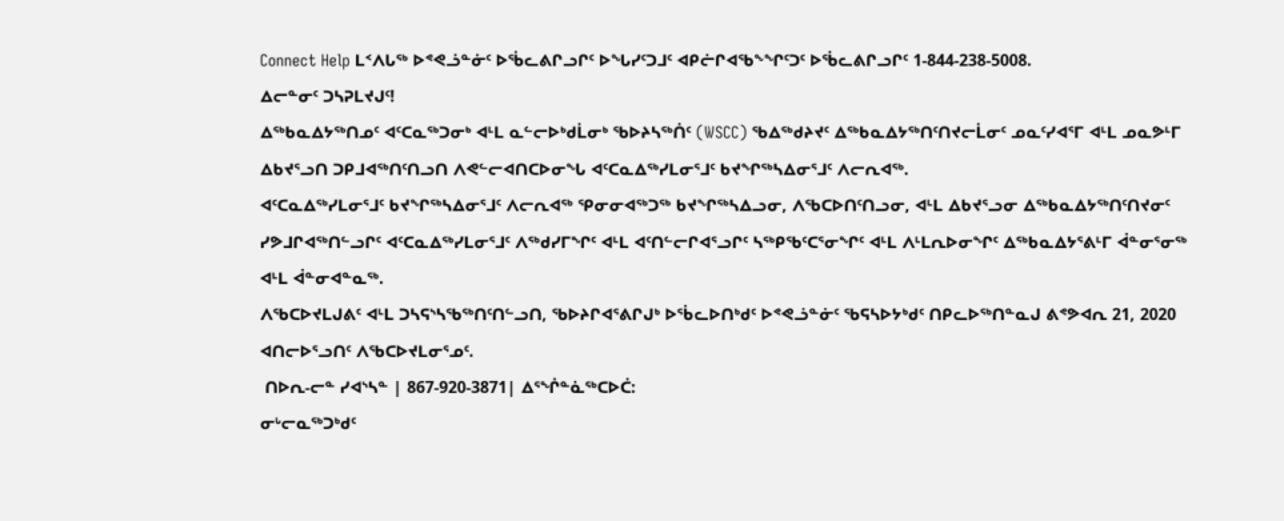Connect Help ᒪᑉᐱᒐᖅ ᐅᕝᕙᓘᓐᓃᑦ ᐅᖄᓚᕕᒋᓗᒋᑦ ᐅᖓᓯᑦᑐᒧᑦ ᐊᑭᓖᒋᐊᖃᖕᖏᑦᑐᑦ ᐅᖄᓚᕕᒋᓗᒋᑦ 1-844-238-5008.
ᐃᓕᓐᓂᑦ ᑐᓴᕈᒪᔪᒍᑦ!
ᐃᖅᑲᓇᐃᔭᖅᑎᓄᑦ ᐊᑦᑕᓇᖅᑐᓂᒃ ᐊᒻᒪ ᓇᓪᓕᐅᒃᑯᒫᓂᒃ ᖃᐅᔨᓴᖅᑏᑦ (WSCC) ᖃᐃᖅᑯᔨᔪᑦ ᐃᖅᑲᓇᐃᔭᖅᑎᑦᑎᔪᓕᒫᓂᑦ ᓄᓇᑦᓯᐊᕐᒥ ᐊᒻᒪ ᓄᓇᕗᒻᒥ ᐃᑲᔪᕐᓗᑎ ᑐᑭᒧᐊᖅᑎᑦᑎᓗᑎ ᐱᕙᓪᓕᐊᑎᑕᐅᓂᖓ ᐊᑦᑕᓇᐃᖅᓯᒪᓂᕐᒧᑦ ᑲᔪᖏᖅᓴᐃᓂᕐᒧᑦ ᐱᓕᕆᐊᖅ.
ᐊᑦᑕᓇᐃᖅᓯᒪᓂᕐᒧᑦ ᑲᔪᖏᖅᓴᐃᓂᕐᒧᑦ ᐱᓕᕆᐊᖅ ᕿᓂᓂᐊᖅᑐᖅ ᑲᔪᖏᖅᓴᐃᓗᓂ, ᐱᖃᑕᐅᑎᑦᑎᓗᓂ, ᐊᒻᒪ ᐃᑲᔪᕐᓗᓂ ᐃᖅᑲᓇᐃᔭᖅᑎᑦᑎᔪᓂᑦ ᓯᕗᒧᒋᐊᖅᑎᓪᓗᒋᑦ ᐊᑦᑕᓇᐃᖅᓯᒪᓂᕐᒧᑦ ᐱᖅᑯᓯᒥᖏᑦ ᐊᒻᒪ ᐊᑦᑎᓪᓕᒋᐊᕐᓗᒋᑦ ᓴᖅᑭᖃᑦᑕᕐᓂᖏᑦ ᐊᒻᒪ ᐱᒻᒪᕆᐅᓂᖏᑦ ᐃᖅᑲᓇᐃᔭᕐᕕᒻᒥ ᐋᓐᓂᕐᓂᖅ ᐊᒻᒪ ᐋᓐᓂᐊᓐᓇᖅ.
ᐱᖃᑕᐅᔪᒪᒍᕕᑦ ᐊᒻᒪ ᑐᓴᕋᔅᓴᖃᖅᑎᑦᑎᓪᓗᑎ, ᖃᐅᔨᒋᐊᕐᕕᒋᒍᒃ ᐅᕐᑳᓚᐅᑎᒃᑯᑦ ᐅᕝᕙᓘᓐᓃᑦ ᖃᕋᓴᐅᔭᒃᑯᑦ ᑎᑭᓚᐅᖅᑎᓐᓇᒍ ᕕᕝᕗᐊᕆ 21, 2020 ᐊᑎᓕᐅᕐᓗᑎᑦ ᐱᖃᑕᐅᔪᒪᓂᕐᓄᑦ.
 ᑎᐅᕆ-ᓕᓐ ᓯᐊᔅᓴᓐ | 867-920-3871| ᐃᕐᖐᓐᓈᖅᑕᐅᑖ:
ᓂᒡᓕᓇᖅᑐᒃᑯᑦ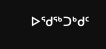ᐅᖁᖅᑐᒃᑯᑦ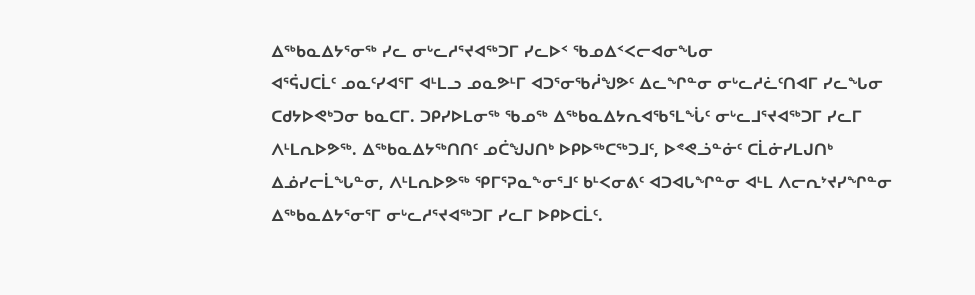ᐃᖅᑲᓇᐃᔭᕐᓂᖅ ᓯᓚ ᓂᒡᓚᓱᕐᔪᐊᖅᑐᒥ ᓯᓚᐅᑉ ᖃᓄᐃᑉᐸᓕᐊᓂᖓᓂ
ᐊᕐᕌᒍᑕᒫᑦ ᓄᓇᑦᓯᐊᕐᒥ ᐊᒻᒪᓗ ᓄᓇᕗᒻᒥ ᐊᑐᕐᓂᖃᓲᖑᕗᑦ ᐃᓚᖏᓐᓂ ᓂᒡᓚᓱᓛᑦᑎᐊᒥ ᓯᓚᖓᓂ ᑕᑯᔭᐅᕙᒃᑐᓂ ᑲᓇᑕᒥ. ᑐᑭᓯᐅᒪᓂᖅ ᖃᓄᖅ ᐃᖅᑲᓇᐃᔭᕆᐊᖃᕐᒪᖔᑦ ᓂᒡᓚᒧᕐᔪᐊᖅᑐᒥ ᓯᓚᒥ ᐱᒻᒪᕆᐅᕗᖅ. ᐃᖅᑲᓇᐃᔭᖅᑎᑎᑦ ᓄᑖᖑᒍᑎᒃ ᐅᑭᐅᖅᑕᖅᑐᒧᑦ, ᐅᕝᕙᓘᓐᓃᑦ ᑕᒫᓃᓯᒪᒍᑎᒃ ᐃᓅᓯᓕᒫᖓᓐᓂ, ᐱᒻᒪᕆᐅᕗᖅ ᕿᒥᕐᕈᓇᖕᓂᕐᒧᑦ ᑲᒻᐸᓂᕕᑦ ᐊᑐᐊᒐᖏᓐᓂ ᐊᒻᒪ ᐱᓕᕆᔾᔪᓯᖏᓐᓂ ᐃᖅᑲᓇᐃᔭᕐᓂᕐᒥ ᓂᒡᓚᓱᕐᔪᐊᖅᑐᒥ ᓯᓚᒥ ᐅᑭᐅᑕᒫᑦ.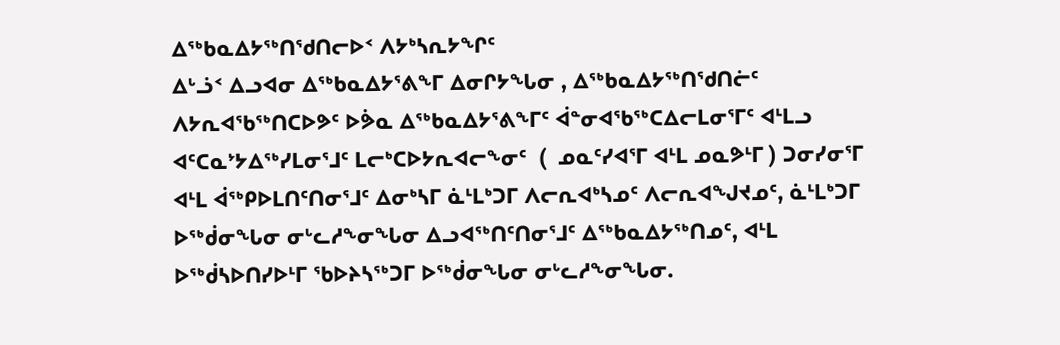ᐃᖅᑲᓇᐃᔭᖅᑎᖁᑎᓕᐅᑉ ᐱᔭᒃᓴᕆᔭᖏᑦ
ᐃᒡᓘᑉ ᐃᓗᐊᓂ ᐃᖅᑲᓇᐃᔭᕐᕕᖕᒥ ᐃᓂᒋᔭᖓᓂ , ᐃᖅᑲᓇᐃᔭᖅᑎᖁᑎᓖᑦ ᐱᔭᕆᐊᖃᖅᑎᑕᐅᕗᑦ ᐅᕘᓇ ᐃᖅᑲᓇᐃᔭᕐᕕᖕᒥᑦ ᐋᓐᓂᐊᖃᖅᑕᐃᓕᒪᓂᕐᒥᑦ ᐊᒻᒪᓗ ᐊᑦᑕᓇᔾᔭᐃᖅᓯᒪᓂᕐᒧᑦ ᒪᓕᒃᑕᐅᔭᕆᐊᓕᖕᓂᑦ  (  ᓄᓇᑦᓯᐊᕐᒥ ᐊᒻᒪ ᓄᓇᕗᒻᒥ ) ᑐᓂᓯᓂᕐᒥ ᐊᒻᒪ ᐋᖅᑭᐅᒪᑎᑦᑎᓂᕐᒧᑦ ᐃᓂᒃᓴᒥ ᓈᒻᒪᒃᑐᒥ ᐱᓕᕆᐊᒃᓴᓄᑦ ᐱᓕᕆᐊᖑᔪᓄᑦ, ᓈᒻᒪᒃᑐᒥ ᐅᖅᑰᓂᖓᓂ ᓂᒡᓚᓱᖕᓂᖓᓂ ᐃᓗᐊᖅᑎᑦᑎᓂᕐᒧᑦ ᐃᖅᑲᓇᐃᔭᖅᑎᓄᑦ, ᐊᒻᒪ ᐅᖅᑰᓴᐅᑎᓯᐅᒻᒥ ᖃᐅᔨᓴᖅᑐᒥ ᐅᖅᑰᓂᖓᓂ ᓂᒡᓚᓱᖕᓂᖓᓂ.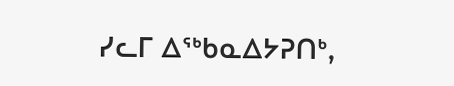ᓯᓚᒥ ᐃᖅᑲᓇᐃᔭᕈᑎᒃ,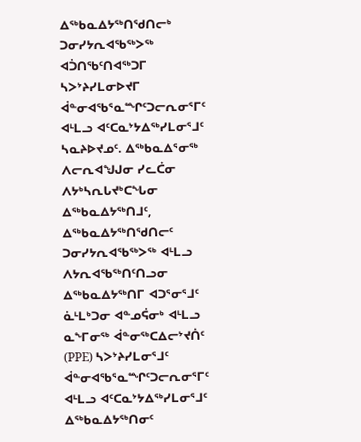ᐃᖅᑲᓇᐃᔭᖅᑎᖁᑎᓕᒃ ᑐᓂᓯᔭᕆᐊᖃᖅᐳᖅ ᐊᑑᑎᖃᑦᑎᐊᖅᑐᒥ ᓴᐳᔾᔨᓯᒪᓂᐅᔪᒥ ᐋᓐᓂᐊᖃᕐᓇᙱᑦᑐᓕᕆᓂᕐᒥᑦ ᐊᒻᒪᓗ ᐊᑦᑕᓇᔾᔭᐃᖅᓯᒪᓂᕐᒧᑦ ᓴᓇᔨᐅᔪᓄᑦ. ᐃᖅᑲᓇᐃᕐᓂᖅ ᐱᓕᕆᐊᖑᒍᓂ ᓯᓚᑖᓂ ᐱᔭᒃᓴᕆᒐᔪᒃᑕᖓᓂ ᐃᖅᑲᓇᐃᔭᖅᑎᒧᑦ, ᐃᖅᑲᓇᐃᔭᖅᑎᖁᑎᓕᑦ ᑐᓂᓯᔭᕆᐊᖃᖅᐳᖅ ᐊᒻᒪᓗ ᐱᔭᕆᐊᖃᖅᑎᑦᑎᓗᓂ ᐃᖅᑲᓇᐃᔭᖅᑎᒥ ᐊᑐᕐᓂᕐᒧᑦ ᓈᒻᒪᒃᑐᓂ ᐊᓐᓄᕌᓂᒃ ᐊᒻᒪᓗ ᓇᖕᒥᓂᖅ ᐋᓐᓂᖅᑕᐃᓕᔾᔪᑏᑦ (PPE) ᓴᐳᔾᔨᓯᒪᓂᕐᒧᑦ ᐋᓐᓂᐊᖃᕐᓇᙱᑦᑐᓕᕆᓂᕐᒥᑦ ᐊᒻᒪᓗ ᐊᑦᑕᓇᔾᔭᐃᖅᓯᒪᓂᕐᒧᑦ ᐃᖅᑲᓇᐃᔭᖅᑎᓂᑦ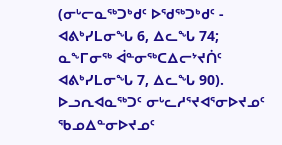(ᓂᒡᓕᓇᖅᑐᒃᑯᑦ ᐅᖁᖅᑐᒃᑯᑦ - ᐊᕕᒃᓯᒪᓂᖓ 6, ᐃᓚᖓ 74; ᓇᖕᒥᓂᖅ ᐋᓐᓂᖅᑕᐃᓕᔾᔪᑏᑦ ᐊᕕᒃᓯᒪᓂᖓ 7, ᐃᓚᖓ 90).
ᐅᓗᕆᐊᓇᖅᑐᑦ ᓂᒡᓚᓱᕐᔪᐊᕐᓂᐅᔪᓄᑦ ᖃᓄᐃᓐᓂᐅᔪᓄᑦ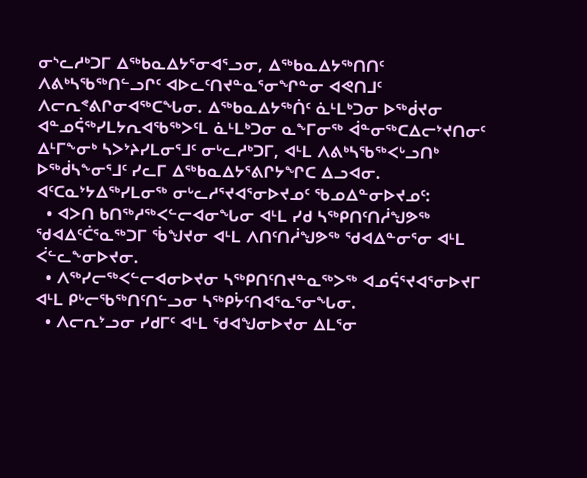ᓂᔅᓚᓱᒃᑐᒥ ᐃᖅᑲᓇᐃᔭᕐᓂᐊᕐᓗᓂ, ᐃᖅᑲᓇᐃᔭᖅᑎᑎᑦ ᐱᕕᒃᓴᖃᖅᑎᓪᓗᒋᑦ ᐊᐅᓚᑦᑎᔪᓐᓇᕐᓂᖏᓐᓂ ᐊᕙᑎᒧᑦ ᐱᓕᕆᕝᕕᒋᓂᐊᖅᑕᖓᓂ. ᐃᖅᑲᓇᐃᔭᖅᑏᑦ ᓈᒻᒪᒃᑐᓂ ᐅᖅᑰᔪᓂ ᐊᓐᓄᕌᖅᓯᒪᔭᕆᐊᖃᖅᐳᑦᒪ ᓈᒻᒪᒃᑐᓂ ᓇᖕᒥᓂᖅ ᐋᓐᓂᖅᑕᐃᓕᔾᔪᑎᓂᑦ ᐃᒻᒥᖕᓂᒃ ᓴᐳᔾᔨᓯᒪᓂᕐᒧᑦ ᓂᒡᓚᓱᒃᑐᒥ, ᐊᒻᒪ ᐱᕕᒃᓴᖃᖅᐸᒡᓗᑎᒃ ᐅᖅᑰᓴᖕᓂᕐᒧᑦ ᓯᓚᒥ ᐃᖅᑲᓇᐃᔭᕐᕕᒋᔭᖏᑕ ᐃᓗᐊᓂ.
ᐊᑦᑕᓇᔾᔭᐃᖅᓯᒪᓂᖅ ᓂᒡᓚᓱᕐᔪᐊᕐᓂᐅᔪᓄᑦ ᖃᓄᐃᓐᓂᐅᔪᓄᑦ:
  • ᐊᐳᑎ ᑲᑎᖅᓱᖅᐸᓪᓕᐊᓂᖓᓂ ᐊᒻᒪ ᓯᑯ ᓴᖅᑭᑎᑦᑎᓲᖑᕗᖅ ᖁᐊᐃᑦᑖᕐᓇᖅᑐᒥ ᖄᖑᔪᓂ ᐊᒻᒪ ᐱᑎᑦᑎᓲᖑᕗᖅ ᖁᐊᐃᓐᓂᕐᓂ ᐊᒻᒪ ᐹᓪᓚᖕᓂᐅᔪᓂ.
  • ᐱᖅᓯᓕᖅᐸᓪᓕᐊᓂᐅᔪᓂ ᓴᖅᑭᑎᑦᑎᔪᓐᓇᖅᐳᖅ ᐊᓄᕌᕐᔪᐊᕐᓂᐅᔪᒥ ᐊᒻᒪ ᑭᒡᓕᖃᖅᑎᑦᑎᓪᓗᓂ ᓴᖅᑭᔮᑦᑎᐊᕐᓇᕐᓂᖓᓂ.
  • ᐱᓕᕆᔾᓗᓂ ᓯᑯᒥᑦ ᐊᒻᒪ ᖁᐊᖑᓂᐅᔪᓂ ᐃᒪᕐᓂ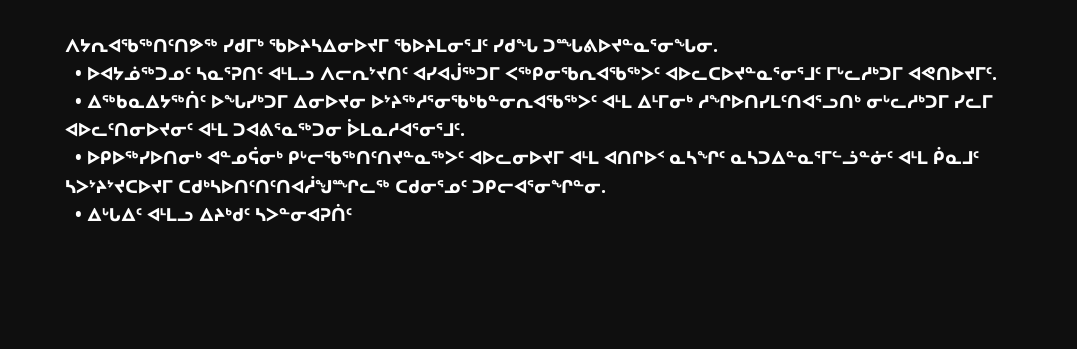ᐱᔭᕆᐊᖃᖅᑎᑦᑎᕗᖅ ᓯᑯᒥᒃ ᖃᐅᔨᓴᐃᓂᐅᔪᒥ ᖃᐅᔨᒪᓂᕐᒧᑦ ᓯᑯᖓ ᑐᙵᕕᐅᔪᓐᓇᕐᓂᖓᓂ.
  • ᐅᐊᔭᓅᖅᑐᓄᑦ ᓴᓇᕐᕈᑎᑦ ᐊᒻᒪᓗ ᐱᓕᕆᔾᔪᑎᑦ ᐊᓯᐊᒎᖅᑐᒥ ᐸᖅᑭᓂᖃᕆᐊᖃᖅᐳᑦ ᐊᐅᓚᑕᐅᔪᓐᓇᕐᓂᕐᒧᑦ ᒥᒡᓚᓱᒃᑐᒥ ᐊᕙᑎᐅᔪᒥᑦ.
  • ᐃᖅᑲᓇᐃᔭᖅᑏᑦ ᐅᖓᓯᒃᑐᒥ ᐃᓂᐅᔪᓂ ᐅᔾᔨᖅᓱᕐᓂᖃᒃᑲᓐᓂᕆᐊᖃᖅᐳᑦ ᐊᒻᒪ ᐃᒻᒥᓂᒃ ᓱᖏᐅᑎᓯᒪᑦᑎᐊᕐᓗᑎᒃ ᓂᒡᓚᓱᒃᑐᒥ ᓯᓚᒥ ᐊᐅᓚᑦᑎᓂᐅᔪᓂᑦ ᐊᒻᒪ ᑐᐊᕕᕐᓇᖅᑐᓂ ᐆᒪᓇᓱᐊᕐᓂᕐᒧᑦ.
  • ᐅᑭᐅᖅᓯᐅᑎᓂᒃ ᐊᓐᓄᕌᓂᒃ ᑭᒡᓕᖃᖅᑎᑦᑎᔪᓐᓇᖅᐳᑦ ᐊᐅᓚᓂᐅᔪᒥ ᐊᒻᒪ ᐊᑎᒋᐅᑉ ᓇᓴᖏᑦ ᓇᓴᑐᐃᓐᓇᕐᒥᓪᓘᓐᓃᑦ ᐊᒻᒪ ᑮᓇᒧᑦ ᓴᐳᔾᔨᔾᔪᑕᐅᔪᒥ ᑕᑯᒃᓴᐅᑎᑦᑎᑦᑎᐊᓲᖑᙱᓚᖅ ᑕᑯᓂᕐᓄᑦ ᑐᑭᓕᐊᕐᓂᖏᓐᓂ.
  • ᐃᒡᒐᐃᑦ ᐊᒻᒪᓗ ᐃᔨᒃᑯᑦ ᓴᐳᓐᓂᐊᕈᑏᑦ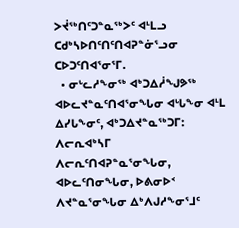ᐳᔫᖅᑎᑦᑐᓐᓇᖅᐳᑦ ᐊᒻᒪᓗ ᑕᑯᒃᓴᐅᑎᑦᑎᑦᑎᐊᕈᓐᓃᕐᓗᓂ ᑕᐅᑐᑦᑎᐊᕐᓂᕐᒥ.
  • ᓂᒡᓚᓱᖕᓂᖅ ᐊᒃᑐᐃᓲᖑᕗᖅ ᐊᐅᓚᔪᓐᓇᑦᑎᐊᕐᓂᖓᓂ ᐊᒡᒐᖕᓂ ᐊᒻᒪ ᐃᓯᒐᖕᓂᑦ, ᐊᒃᑐᐃᔪᓐᓇᖅᑐᒥ: ᐱᓕᕆᐊᒃᓴᒥ ᐱᓕᕆᑦᑎᐊᕈᓐᓇᕐᓂᖓᓂ, ᐊᐅᓚᑦᑎᓂᖓᓂ, ᐅᕕᓂᐅᑉ ᐱᔪᓐᓇᕐᓂᖓᓂ ᐃᒃᐱᒍᓱᖕᓂᕐᒧᑦ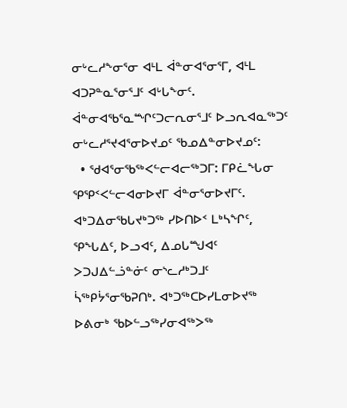ᓂᒡᓚᓱᖕᓂᕐᓂ ᐊᒻᒪ ᐋᓐᓂᐊᕐᓂᕐᒥ, ᐊᒻᒪ ᐊᑐᕈᓐᓇᕐᓂᕐᒧᑦ ᐊᒡᒐᖕᓂᑦ.
ᐋᓐᓂᐊᖃᕐᓇᙱᑦᑐᓕᕆᓂᕐᒧᑦ ᐅᓗᕆᐊᓇᖅᑐᑦ ᓂᒡᓚᓱᕐᔪᐊᕐᓂᐅᔪᓄᑦ ᖃᓄᐃᓐᓂᐅᔪᓄᑦ:
  • ᖁᐊᕐᓂᖃᖅᐸᓪᓕᐊᓕᖅᑐᒥ: ᒥᑭᓛᖓᓂ ᕿᕿᑉᐸᓪᓕᐊᓂᐅᔪᒥ ᐋᓐᓂᕐᓂᐅᔪᒥᑦ. ᐊᒃᑐᐃᓂᖃᒐᔪᒃᑐᖅ ᓯᐅᑎᐅᑉ ᒪᒃᓴᖏᑦ, ᕿᖓᐃᑦ, ᐅᓗᐊᑦ, ᐃᓄᒐᙳᐊᑦ ᐳᑐᒍᐃᓪᓘᓐᓃᑦ ᓂᔅᓚᓱᒃᑐᒧᑦ ᓵᖅᑭᔮᕐᓂᖃᕈᑎᒃ. ᐊᒃᑐᖅᑕᐅᓯᒪᓂᐅᔪᖅ ᐅᕕᓂᒃ ᖃᐅᓪᓗᖅᓯᓂᐊᖅᐳᖅ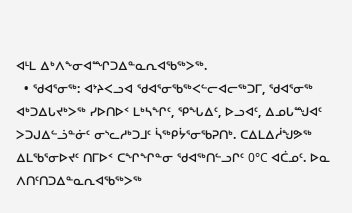ᐊᒻᒪ ᐃᒃᐱᖕᓂᐊᙱᑐᐃᓐᓇᕆᐊᖃᖅᐳᖅ.
  • ᖁᐊᕐᓂᖅ: ᐊᔾᔨᐸᓗᐊ ᖁᐊᕐᓂᖃᖅᐸᓪᓕᐊᓕᖅᑐᒥ, ᖁᐊᕐᓂᖅ ᐊᒃᑐᐃᒐᔪᒃᐳᖅ ᓯᐅᑎᐅᑉ ᒪᒃᓴᖏᑦ, ᕿᖓᐃᑦ, ᐅᓗᐊᑦ, ᐃᓄᒐᙳᐊᑦ ᐳᑐᒍᐃᓪᓘᓐᓃᑦ ᓂᔅᓚᓱᒃᑐᒧᑦ ᓵᖅᑭᔮᕐᓂᖃᕈᑎᒃ. ᑕᐃᒪᐃᓲᖑᕗᖅ ᐃᒪᖃᕐᓂᐅᔪᑦ ᑎᒥᐅᑉ ᑕᖏᖏᓐᓂ ᖁᐊᖅᑎᓪᓗᒋᑦ 0°C ᐊᑖᓄᑦ. ᐅᓇ ᐱᑎᑦᑎᑐᐃᓐᓇᕆᐊᖃᖅᐳᖅ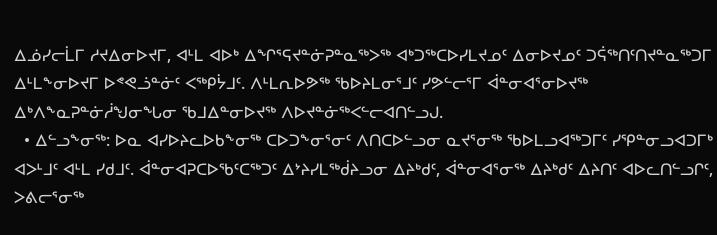ᐃᓅᓯᓕᒫᒥ ᓱᔪᐃᓂᐅᔪᒥ, ᐊᒻᒪ ᐊᐅᒃ ᐃᖏᕐᕋᔪᓐᓃᕈᓐᓇᖅᐳᖅ ᐊᒃᑐᖅᑕᐅᓯᒪᔪᓄᑦ ᐃᓂᐅᔪᓄᑦ ᑐᕌᖅᑎᑦᑎᔪᓐᓇᖅᑐᒥ ᐃᒻᒪᖕᓂᐅᔪᒥ ᐅᕝᕙᓘᓐᓃᑦ ᐸᖅᑭᔮᒧᑦ. ᐱᒻᒪᕆᐅᕗᖅ ᖃᐅᔨᒪᓂᕐᒧᑦ ᓯᕗᓪᓕᕐᒥ ᐋᓐᓂᐊᕐᓂᐅᔪᖅ ᐃᒃᐱᖕᓇᕈᓐᓃᓲᖑᓂᖓᓂ ᖃᒧᐃᓐᓂᐅᔪᖅ ᐱᐅᔪᓐᓃᖅᐸᓪᓕᐊᑎᓪᓗᒍ.
  • ᐃᓪᓗᖕᓂᖅ: ᐅᓇ ᐊᓯᐅᔨᓚᐅᑲᖕᓂᖅ ᑕᐅᑐᖕᓂᕐᓂᑦ ᐱᑎᑕᐅᓪᓗᓂ ᓇᔪᕐᓂᖅ ᖃᐅᒪᓗᐊᖅᑐᒥᑦ ᓯᕿᓐᓂᓗᐊᑐᒥᒃ ᐊᐳᒻᒧᑦ ᐊᒻᒪ ᓯᑯᒧᑦ. ᐋᓐᓂᐊᕈᑕᐅᖃᑦᑕᖅᑐᑦ ᐃᔾᔨᓯᒪᖅᑰᔨᓗᓂ ᐃᔨᒃᑯᑦ, ᐋᓐᓂᐊᕐᓂᖅ ᐃᔨᒃᑯᑦ ᐃᔨᑎᑦ ᐊᐅᓚᑎᓪᓗᒋᑦ, ᐳᕕᓕᕐᓂᖅ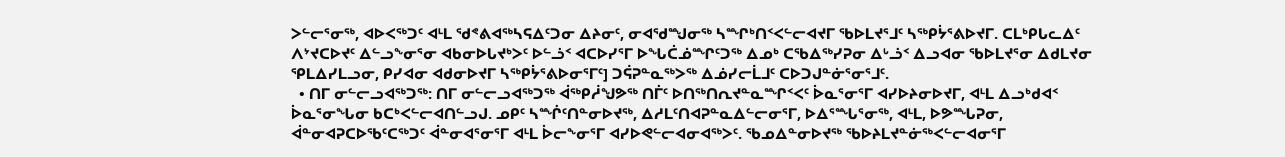ᐳᓪᓕᕐᓂᖅ, ᐊᐅᐸᖅᑐᑦ ᐊᒻᒪ ᖁᕝᕕᐊᖅᓴᕋᐃᑦᑐᓂ ᐃᔨᓂᑦ, ᓂᐊᖁᙳᓂᖅ ᓴᙱᒃᑎᑉᐸᓪᓕᐊᔪᒥ ᖃᐅᒪᔪᕐᒧᑦ ᓴᖅᑭᔮᕐᕕᐅᔪᒥ. ᑕᒪᒃᑭᒐᓚᐃᑦ ᐱᔾᔪᑕᐅᔪᑦ ᐃᓪᓗᖕᓂᕐᓂ ᐊᑲᓂᐅᒐᔪᒃᐳᑦ ᐅᓪᓘᑉ ᐊᑕᐅᓯᕐᒥ ᐅᖓᑖᓅᙱᑦᑐᖅ ᐃᓄᒃ ᑕᖃᐃᖅᓯᕈᓂ ᐃᒡᓘᑉ ᐃᓗᐊᓂ ᖃᐅᒪᔪᕐᓂ ᐃᑯᒪᔪᓂ ᕿᒪᐃᓯᒪᓗᓂ, ᑭᓯᐊᓂ ᐊᑯᓂᐅᔪᒥ ᓴᖅᑭᔮᕐᕕᐅᓂᕐᒥᑦ] ᑐᕌᕈᓐᓇᖅᐳᖅ ᐃᓅᓯᓕᒫᒧᑦ ᑕᐅᑐᒍᓐᓃᕐᓂᕐᒧᑦ.
  • ᑎᒥ ᓂᓪᓕᓗᐊᖅᑐᖅ: ᑎᒥ ᓂᓪᓕᓗᐊᖅᑐᖅ ᐋᖅᑭᓲᖑᕗᖅ ᑎᒦᑦ ᐅᑎᖅᑎᕆᔪᓐᓇᙱᑉᐸᑦ ᐆᓇᕐᓂᕐᒥ ᐊᓯᐅᔨᓂᐅᔪᒥ, ᐊᒻᒪ ᐃᓗᒃᑯᐊᑉ ᐆᓇᕐᓂᖓᓂ ᑲᑕᒃᐸᓪᓕᐊᑎᓪᓗᒍ. ᓄᑭᑦ ᓴᙲᑦᑎᓐᓂᐅᔪᖅ, ᐃᓱᒪᑦᑎᐊᕈᓐᓇᐃᓪᓕᓂᕐᒥ, ᐅᐃᕐᙵᕐᓂᖅ, ᐊᒻᒪ, ᐅᕗᙵᕈᓂ, ᐋᓐᓂᐊᕈᑕᐅᖃᑦᑕᖅᑐᑦ ᐋᓐᓂᐊᕐᓂᕐᒥ ᐊᒻᒪ ᐆᓕᖕᓂᕐᒥ ᐊᓯᐅᕙᓪᓕᐊᓂᐊᖅᐳᑦ. ᖃᓄᐃᓐᓂᐅᔪᖅ ᖃᐅᔨᒪᔪᓐᓃᖅᐸᓪᓕᐊᓂᕐᒥ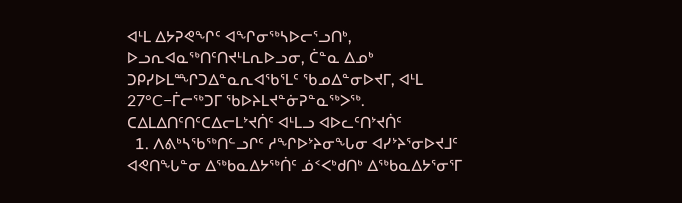ᐊᒻᒪ ᐃᔭᕈᕙᖏᑦ ᐊᖏᓂᖅᓴᐅᓕᕐᓗᑎᒃ, ᐅᓗᕆᐊᓇᖅᑎᑦᑎᔪᒻᒪᕆᐅᓗᓂ, ᑖᓐᓇ ᐃᓄᒃ ᑐᑭᓯᐅᒪᙱᑐᐃᓐᓇᕆᐊᖃᕐᒪᑦ ᖃᓄᐃᓐᓂᐅᔪᒥ, ᐊᒻᒪ 27°C−ᒦᓕᖅᑐᒥ ᖃᐅᔨᒪᔪᓐᓃᕈᓐᓇᖅᐳᖅ.
ᑕᐃᒪᐃᑎᑦᑎᑦᑕᐃᓕᒪᔾᔪᑏᑦ ᐊᒻᒪᓗ ᐊᐅᓚᑦᑎᔾᔪᑏᑦ
  1. ᐱᕕᒃᓴᖃᖅᑎᓪᓗᒋᑦ ᓱᖏᐅᔾᔨᓂᖓᓂ ᐊᓯᔾᔨᕐᓂᐅᔪᒧᑦ ᐊᕙᑎᖓᓐᓂ ᐃᖅᑲᓇᐃᔭᖅᑏᑦ ᓅᑉᐸᒃᑯᑎᒃ ᐃᖅᑲᓇᐃᔭᕐᓂᕐᒥ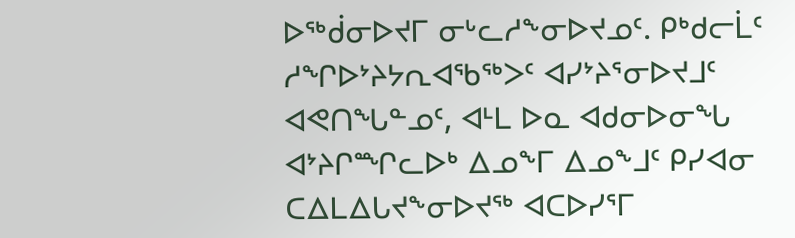ᐅᖅᑰᓂᐅᔪᒥ ᓂᒡᓚᓱᖕᓂᐅᔪᓄᑦ. ᑭᒃᑯᓕᒫᑦ ᓱᖏᐅᔾᔨᔭᕆᐊᖃᖅᐳᑦ ᐊᓯᔾᔨᕐᓂᐅᔪᒧᑦ ᐊᕙᑎᖓᓐᓄᑦ, ᐊᒻᒪ ᐅᓇ ᐊᑯᓂᐅᓂᖓ ᐊᔾᔨᒋᙱᓚᐅᒃ ᐃᓄᖕᒥ ᐃᓄᖕᒧᑦ ᑭᓯᐊᓂ ᑕᐃᒪᐃᒐᔪᖕᓂᐅᔪᖅ ᐊᑕᐅᓯᕐᒥ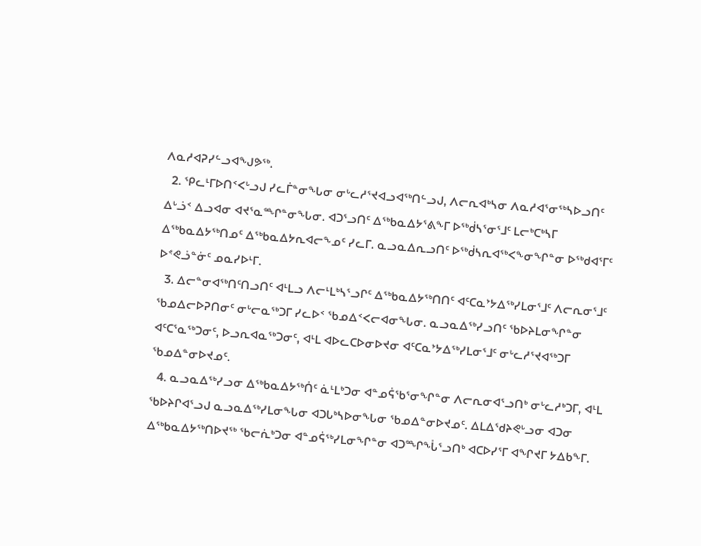ᐱᓇᓱᐊᕈᓯᓪᓗᐊᖑᕗᖅ.
  2. ᕿᓚᒻᒥᐅᑎᑉᐸᒡᓗᒍ ᓯᓚᒦᓐᓂᖓᓂ ᓂᒡᓚᓱᕐᔪᐊᓗᐊᖅᑎᓪᓗᒍ, ᐱᓕᕆᐊᒃᓴᓂ ᐱᓇᓱᐊᕐᓂᖅᓴᐅᓗᑎᑦ ᐃᒡᓘᑉ ᐃᓗᐊᓂ ᐊᔪᕐᓇᙱᓐᓂᖓᓂ. ᐊᑐᕐᓗᑎᑦ ᐃᖅᑲᓇᐃᔭᕐᕕᖕᒥ ᐅᖅᑰᓴᕐᓂᕐᒧᑦ ᒪᓕᒃᑕᒃᓴᒥ ᐃᖅᑲᓇᐃᔭᖅᑎᓄᑦ ᐃᖅᑲᓇᐃᔭᕆᐊᓕᖕᓄᑦ ᓯᓚᒥ. ᓇᓗᓇᐃᕆᓗᑎᑦ ᐅᖅᑰᓴᕆᐊᖅᐸᖕᓂᖏᓐᓂ ᐅᖅᑯᐊᕐᒥᑦ ᐅᕝᕙᓘᓐᓃᑦ ᓄᓇᓯᐅᒻᒥ.
  3. ᐃᓕᓐᓂᐊᖅᑎᑦᑎᓗᑎᑦ ᐊᒻᒪᓗ ᐱᓕᒻᒪᒃᓴᕐᓗᒋᑦ ᐃᖅᑲᓇᐃᔭᖅᑎᑎᑦ ᐊᑦᑕᓇᔾᔭᐃᖅᓯᒪᓂᕐᒧᑦ ᐱᓕᕆᓂᕐᒧᑦ ᖃᓄᐃᓕᐅᕈᑎᓂᑦ ᓂᒡᓕᓇᖅᑐᒥ ᓯᓚᐅᑉ ᖃᓄᐃᑉᐸᓕᐊᓂᖓᓂ. ᓇᓗᓇᐃᖅᓯᓗᑎᑦ ᖃᐅᔨᒪᓂᖏᓐᓂ ᐊᑦᑕᕐᓇᖅᑐᓂᑦ, ᐅᓗᕆᐊᓇᖅᑐᓂᑦ, ᐊᒻᒪ ᐊᐅᓚᑕᐅᓂᐅᔪᓂ ᐊᑦᑕᓇᔾᔭᐃᖅᓯᒪᓂᕐᒧᑦ ᓂᒡᓚᓱᕐᔪᐊᖅᑐᒥ ᖃᓄᐃᓐᓂᐅᔪᓄᑦ.
  4. ᓇᓗᓇᐃᖅᓯᓗᓂ ᐃᖅᑲᓇᐃᔭᖅᑏᑦ ᓈᒻᒪᒃᑐᓂ ᐊᓐᓄᕌᖃᕐᓂᖏᓐᓂ ᐱᓕᕆᓂᐊᕐᓗᑎᒃ ᓂᒡᓚᓱᒃᑐᒥ, ᐊᒻᒪ ᖃᐅᔨᒋᐊᕐᓗᒍ ᓇᓗᓇᐃᖅᓯᒪᓂᖓᓂ ᐊᑐᒐᒃᓴᐅᓂᖓᓂ ᖃᓄᐃᓐᓂᐅᔪᓄᑦ. ᐃᒪᐃᖁᔨᕙᒡᓗᓂ ᐊᑐᓂ ᐃᖅᑲᓇᐃᔭᖅᑎᐅᔪᖅ ᖃᓕᕇᒃᑐᓂ ᐊᓐᓄᕌᖅᓯᒪᓂᖏᓐᓂ ᐊᑐᙱᖔᕐᓗᑎᒃ ᐊᑕᐅᓯᕐᒥ ᐊᖏᔪᒥ ᔭᐃᑲᖕᒥ.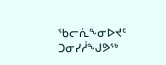ᖃᓕᕇᖕᓂᐅᔪᑦ ᑐᓂᓯᓲᖑᕗᖅ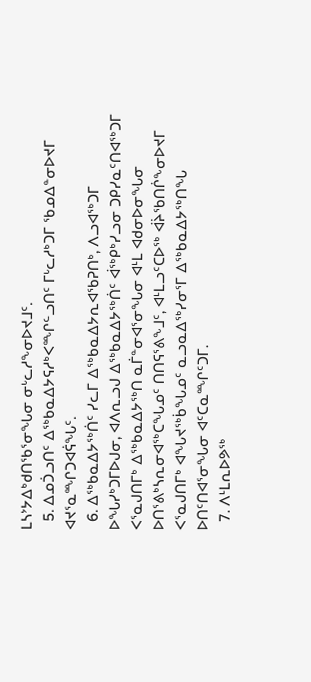ᒪᓴᔾᔭᐃᒃᑯᑎᖃᕐᓂᖓᓂ ᓂᒡᓚᓱᖕᓂᐅᔪᒧᑦ.
  5. ᐃᓄᑑᓗᑎᑦ ᐃᖅᑲᓇᐃᔭᕋᓱᒃᐸᙱᓪᓗᑎᑦ ᒥᒡᓚᓱᒃᑐᒥ ᖃᓄᐃᓐᓂᐅᔪᒥ ᐊᔪᕐᓇᙱᑐᐊᕌᖓᑦ.
  6. ᐃᖅᑲᓇᐃᔭᖅᑏᑦ ᓯᓚᒥ ᐃᖅᑲᓇᐃᔭᕆᐊᖃᕈᑎᒃ, ᐱᓗᐊᖅᑐᒥ ᐅᖓᓯᒃᑐᒥᐅᒍᓂ, ᐊᐱᕆᓗᒍ ᐃᖅᑲᓇᐃᔭᖅᑏᑦ ᐋᖅᑭᒃᓯᓗᓂ ᑐᑭᓯᓇᑦᑎᐊᖅᑐᒥ ᐸᕐᓇᒍᑎᒥᒃ ᐃᖅᑲᓇᐃᔭᖅᑎ ᓇᒦᓐᓂᐊᕐᓂᖓᓂ ᐊᒻᒪ ᐊᑯᓂᐅᓂᖓᓂ ᐅᑎᕐᕕᒃᓴᕆᓂᐊᖅᑕᖓᓄᑦ ᑎᑎᕋᕐᕕᖕᒧᑦ, ᐊᒻᒪᓗᑦᑕᐅᖅ ᐋᔩᖃᑎᒌᖕᓂᐅᔪᒥ ᐸᕐᓇᒍᑎᒥᒃ ᐊᖓᔪᖅᑳᖓᓄᑦ ᓇᓗᓇᐃᖅᓯᓂᕐᒥ ᐃᖅᑲᓇᐃᔭᖅᑎᖓ ᐅᑎᑦᑎᐊᕐᓂᖓᓂ ᐊᑦᑕᓇᙱᑦᑐᒥ.
  7. ᐱᒻᒪᕆᐅᕗᖅ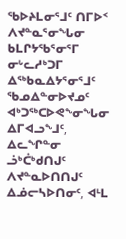ᖃᐅᔨᒪᓂᕐᒧᑦ ᑎᒥᐅᑉ ᐱᔪᓐᓇᕐᓂᖓᓂ ᑲᒪᒋᔭᖃᕐᓂᕐᒥ ᓂᒡᓚᓱᒃᑐᒥ ᐃᖅᑲᓇᐃᔭᕐᓂᕐᒧᑦ ᖃᓄᐃᓐᓂᐅᔪᓄᑦ ᐊᒃᑐᖅᑕᐅᕙᖕᓂᖓᓂ ᐃᒥᐊᓗᖕᒧᑦ, ᐃᓚᖏᓐᓂ ᓘᒃᑖᒃᑯᑎᒍᑦ ᐱᔪᓐᓇᐅᑎᑎᒍᑦ ᐃᓅᓕᓴᐅᑎᓂᑦ, ᐊᒻᒪ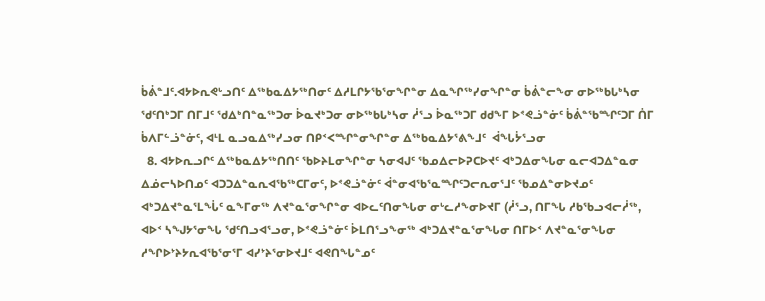ᑳᕖᓐᒧᑦ.ᐊᔭᐅᕆᕙᒡᓗᑎᑦ ᐃᖅᑲᓇᐃᔭᖅᑎᓂᑦ ᐃᓱᒪᒋᔭᖃᕐᓂᖏᓐᓂ ᐃᓇᖏᖅᓯᓂᖏᓐᓂ ᑳᕖᓐᓕᖕᓂ ᓂᐅᖅᑲᒐᒃᓴᓂ ᖁᑦᑎᒃᑐᒥ ᑎᒥᒧᑦ ᖁᐃᒃᑎᓐᓇᖅᑐᓂ ᐆᓇᔪᒃᑐᓂ ᓂᐅᖅᑲᒐᒃᓴᓂ ᓲᕐᓗ ᐆᓇᖅᑐᒥ ᑯᑯᖕᒥ ᐅᕝᕙᓘᓐᓃᑦ ᑳᕖᓐᖃᙱᑦᑐᒥ ᑏᒥ ᑳᐱᒥᓪᓘᓐᓃᑦ, ᐊᒻᒪ ᓇᓗᓇᐃᖅᓯᓗᓂ ᑎᑭᑉᐸᙱᓐᓂᖏᓐᓂ ᐃᖅᑲᓇᐃᔭᕐᕕᖕᒧᑦ  ᐋᖓᔮᕐᓗᓂ
  8. ᐊᔭᐅᕆᓗᒋᑦ ᐃᖅᑲᓇᐃᔭᖅᑎᑎᑦ ᖃᐅᔨᒪᓂᖏᓐᓂ ᓴᓂᐊᒍᑦ ᖃᓄᐃᓕᐅᕈᑕᐅᔪᑦ ᐊᒃᑐᐃᓂᖓᓂ ᓇᓕᐊᑐᐃᓐᓇᓂ ᐃᓅᓕᓴᐅᑎᓄᑦ ᐊᑐᑐᐃᓐᓇᕆᐊᖃᖅᑕᒥᓂᑦ, ᐅᕝᕙᓘᓐᓃᑦ ᐋᓐᓂᐊᖃᕐᓇᙱᑦᑐᓕᕆᓂᕐᒧᑦ ᖃᓄᐃᓐᓂᐅᔪᓄᑦ ᐊᒃᑐᐃᔪᓐᓇᕐᒪᖔᑦ ᓇᖕᒥᓂᖅ ᐱᔪᓐᓇᕐᓂᖏᓐᓂ ᐊᐅᓚᑦᑎᓂᖓᓂ ᓂᒡᓚᓱᖕᓂᐅᔪᒥ (ᓲᕐᓗ, ᑎᒥᖓ ᓱᑲᖃᓗᐊᓕᓲᖅ, ᐊᐅᑉ ᓴᖑᔭᕐᓂᖓ ᖁᑦᑎᓗᐊᕐᓗᓂ, ᐅᕝᕙᓘᓐᓃᑦ ᐆᒪᑎᕐᓗᖕᓂᖅ ᐊᒃᑐᐃᔪᓐᓇᕐᓂᖓᓂ ᑎᒥᐅᑉ ᐱᔪᓐᓇᕐᓂᖓᓂ ᓱᖏᐅᔾᔨᔭᕆᐊᖃᕐᓂᕐᒥ ᐊᓯᔾᔨᕐᓂᐅᔪᒧᑦ ᐊᕙᑎᖓᓐᓄᑦ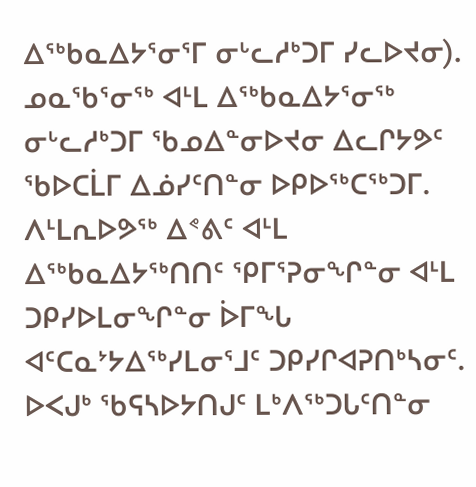ᐃᖅᑲᓇᐃᔭᕐᓂᕐᒥ ᓂᒡᓚᓱᒃᑐᒥ ᓯᓚᐅᔪᓂ).
ᓄᓇᖃᕐᓂᖅ ᐊᒻᒪ ᐃᖅᑲᓇᐃᔭᕐᓂᖅ ᓂᒡᓚᓱᒃᑐᒥ ᖃᓄᐃᓐᓂᐅᔪᓂ ᐃᓚᒋᔭᕗᑦ ᖃᐅᑕᒫᒥ ᐃᓅᓯᑦᑎᓐᓂ ᐅᑭᐅᖅᑕᖅᑐᒥ. ᐱᒻᒪᕆᐅᕗᖅ ᐃᕝᕕᑦ ᐊᒻᒪ ᐃᖅᑲᓇᐃᔭᖅᑎᑎᑦ ᕿᒥᕐᕈᓂᖏᓐᓂ ᐊᒻᒪ ᑐᑭᓯᐅᒪᓂᖏᓐᓂ ᐆᒥᖓ ᐊᑦᑕᓇᔾᔭᐃᖅᓯᒪᓂᕐᒧᑦ ᑐᑭᓯᒋᐊᕈᑎᒃᓴᓂᑦ. ᐅᐸᒍᒃ ᖃᕋᓴᐅᔭᑎᒍᑦ ᒪᒃᐱᖅᑐᒐᑦᑎᓐᓂ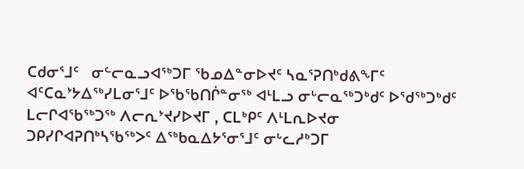ᑕᑯᓂᕐᒧᑦ   ᓂᓪᓕᓇᓗᐊᖅᑐᒥ ᖃᓄᐃᓐᓂᐅᔪᑦ ᓴᓇᕐᕈᑎᒃᑯᕕᖕᒥᑦ ᐊᑦᑕᓇᔾᔭᐃᖅᓯᒪᓂᕐᒧᑦ ᐅᖃᖃᑎᒌᓐᓂᖅ ᐊᒻᒪᓗ ᓂᒡᓕᓇᖅᑐᒃᑯᑦ ᐅᖁᖅᑐᒃᑯᑦ ᒪᓕᒋᐊᖃᖅᑐᖅ ᐱᓕᕆᔾᔪᓯᐅᔪᒥ , ᑕᒪᒃᑭᑦ ᐱᒻᒪᕆᐅᔪᓂ ᑐᑭᓯᒋᐊᕈᑎᒃᓴᖃᖅᐳᑦ ᐃᖅᑲᓇᐃᔭᕐᓂᕐᒧᑦ ᓂᒡᓚᓱᒃᑐᒥ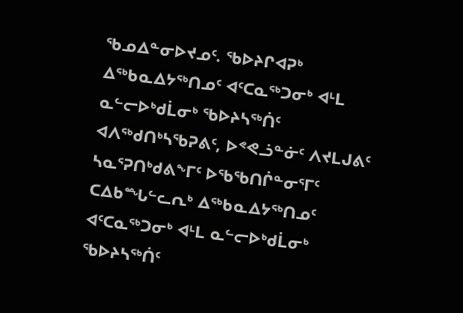ᖃᓄᐃᓐᓂᐅᔪᓄᑦ. ᖃᐅᔨᒋᐊᕈᒃ ᐃᖅᑲᓇᐃᔭᖅᑎᓄᑦ ᐊᑦᑕᓇᖅᑐᓂᒃ ᐊᒻᒪ ᓇᓪᓕᐅᒃᑯᒫᓂᒃ ᖃᐅᔨᓴᖅᑏᑦ ᐊᐱᖅᑯᑎᒃᓴᖃᕈᕕᑦ, ᐅᕝᕙᓘᓐᓃᑦ ᐱᔪᒪᒍᕕᑦ ᓴᓇᕐᕈᑎᒃᑯᕕᖕᒥᑦ ᐅᖃᖃᑎᒌᓐᓂᕐᒥᑦ ᑕᐃᑲᙵᓪᓚᕆᒃ ᐃᖅᑲᓇᐃᔭᖅᑎᓄᑦ ᐊᑦᑕᓇᖅᑐᓂᒃ ᐊᒻᒪ ᓇᓪᓕᐅᒃᑯᒫᓂᒃ ᖃᐅᔨᓴᖅᑏᑦ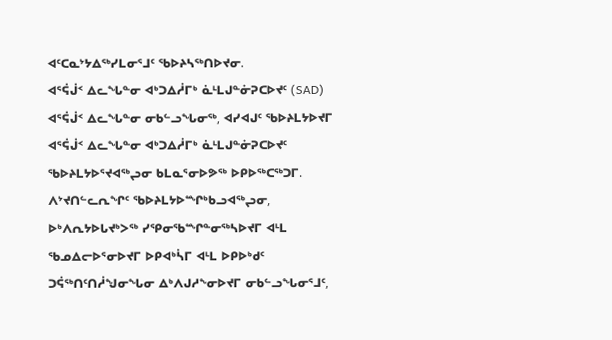ᐊᑦᑕᓇᔾᔭᐃᖅᓯᒪᓂᕐᒧᑦ ᖃᐅᔨᓴᖅᑎᐅᔪᓂ.
ᐊᕐᕌᒎᑉ ᐃᓚᖓᓐᓂ ᐊᒃᑐᐃᓲᒥᒃ ᓈᒻᒪᒍᓐᓃᕈᑕᐅᔪᑦ (SAD)
ᐊᕐᕌᒎᑉ ᐃᓚᖓᓐᓂ ᓂᑲᓪᓗᖓᓂᖅ, ᐊᓯᐊᒍᑦ ᖃᐅᔨᒪᔭᐅᔪᒥ ᐊᕐᕌᒎᑉ ᐃᓚᖓᓐᓂ ᐊᒃᑐᐃᓲᒥᒃ ᓈᒻᒪᒍᓐᓃᕈᑕᐅᔪᑦ ᖃᐅᔨᒪᔭᐅᕐᔪᐊᖅᖢᓂ ᑲᒪᓇᕐᓂᐅᕗᖅ ᐅᑭᐅᖅᑕᖅᑐᒥ. ᐱᔾᔪᑎᓪᓚᕆᖏᑦ ᖃᐅᔨᒪᔭᐅᙱᒃᑲᓗᐊᖅᖢᓂ, ᐅᒃᐱᕆᔭᐅᒐᔪᒃᐳᖅ ᓯᕿᓂᖃᙱᓐᓂᖅᓴᐅᔪᒥ ᐊᒻᒪ ᖃᓄᐃᓕᐅᕐᓂᐅᔪᒥ ᐅᑭᐊᒃᓵᒥ ᐊᒻᒪ ᐅᑭᐅᒃᑯᑦ ᑐᕌᖅᑎᑦᑎᓲᖑᓂᖓᓂ ᐃᒃᐱᒍᓱᖕᓂᐅᔪᒥ ᓂᑲᓪᓗᖓᓂᕐᒧᑦ,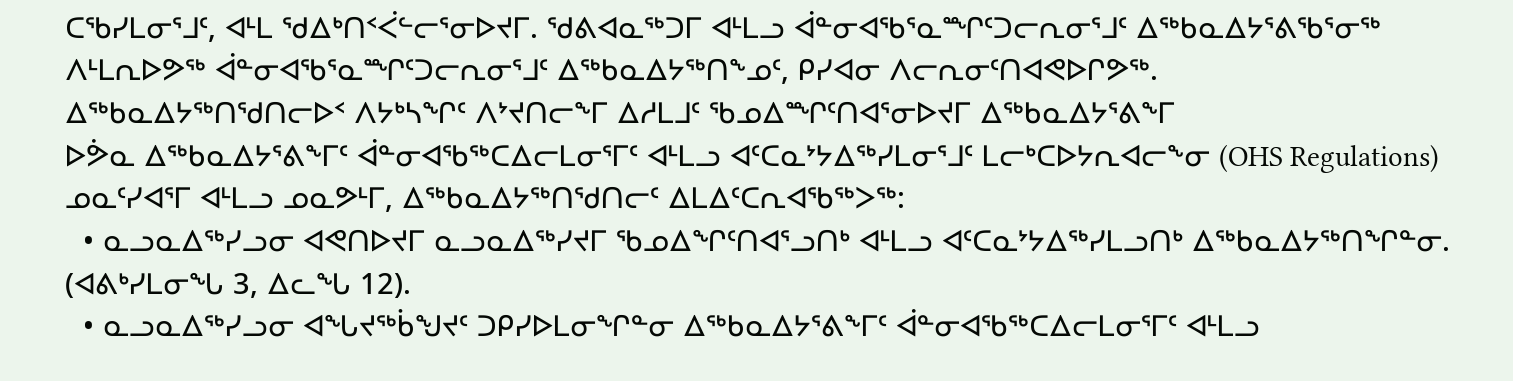ᑕᖃᓯᒪᓂᕐᒧᑦ, ᐊᒻᒪ ᖁᐃᒃᑎᑉᐹᓪᓕᕐᓂᐅᔪᒥ. ᖁᕕᐊᓇᖅᑐᒥ ᐊᒻᒪᓗ ᐋᓐᓂᐊᖃᕐᓇᙱᑦᑐᓕᕆᓂᕐᒧᑦ ᐃᖅᑲᓇᐃᔭᕐᕕᖃᕐᓂᖅ ᐱᒻᒪᕆᐅᕗᖅ ᐋᓐᓂᐊᖃᕐᓇᙱᑦᑐᓕᕆᓂᕐᒧᑦ ᐃᖅᑲᓇᐃᔭᖅᑎᖕᓄᑦ, ᑭᓯᐊᓂ ᐱᓕᕆᓂᑦᑎᐊᕙᐅᒋᕗᖅ.
ᐃᖅᑲᓇᐃᔭᖅᑎᖁᑎᓕᐅᑉ ᐱᔭᒃᓴᖏᑦ ᐱᔾᔪᑎᓕᖕᒥ ᐃᓱᒪᒧᑦ ᖃᓄᐃᙱᑦᑎᐊᕐᓂᐅᔪᒥ ᐃᖅᑲᓇᐃᔭᕐᕕᖕᒥ
ᐅᕘᓇ ᐃᖅᑲᓇᐃᔭᕐᕕᖕᒥᑦ ᐋᓐᓂᐊᖃᖅᑕᐃᓕᒪᓂᕐᒥᑦ ᐊᒻᒪᓗ ᐊᑦᑕᓇᔾᔭᐃᖅᓯᒪᓂᕐᒧᑦ ᒪᓕᒃᑕᐅᔭᕆᐊᓕᖕᓂ (OHS Regulations) ᓄᓇᑦᓯᐊᕐᒥ ᐊᒻᒪᓗ ᓄᓇᕗᒻᒥ, ᐃᖅᑲᓇᐃᔭᖅᑎᖁᑎᓕᑦ ᐃᒪᐃᑦᑕᕆᐊᖃᖅᐳᖅ:
  • ᓇᓗᓇᐃᖅᓯᓗᓂ ᐊᕙᑎᐅᔪᒥ ᓇᓗᓇᐃᖅᓯᔪᒥ ᖃᓄᐃᖏᑦᑎᐊᕐᓗᑎᒃ ᐊᒻᒪᓗ ᐊᑦᑕᓇᔾᔭᐃᖅᓯᒪᓗᑎᒃ ᐃᖅᑲᓇᐃᔭᖅᑎᖏᓐᓂ. (ᐊᕕᒃᓯᒪᓂᖓ 3, ᐃᓚᖓ 12).
  • ᓇᓗᓇᐃᖅᓯᓗᓂ ᐊᖓᔪᖅᑳᖑᔪᑦ ᑐᑭᓯᐅᒪᓂᖏᓐᓂ ᐃᖅᑲᓇᐃᔭᕐᕕᖕᒥᑦ ᐋᓐᓂᐊᖃᖅᑕᐃᓕᒪᓂᕐᒥᑦ ᐊᒻᒪᓗ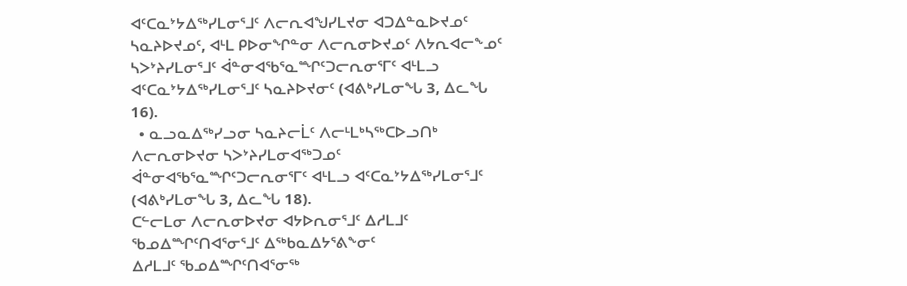ᐊᑦᑕᓇᔾᔭᐃᖅᓯᒪᓂᕐᒧᑦ ᐱᓕᕆᐊᖑᓯᒪᔪᓂ ᐊᑐᐃᓐᓇᐅᔪᓄᑦ ᓴᓇᔨᐅᔪᓄᑦ, ᐊᒻᒪ ᑭᐅᓂᖏᓐᓂ ᐱᓕᕆᓂᐅᔪᓄᑦ ᐱᔭᕆᐊᓕᖕᓄᑦ ᓴᐳᔾᔨᓯᒪᓂᕐᒧᑦ ᐋᓐᓂᐊᖃᕐᓇᙱᑦᑐᓕᕆᓂᕐᒥᑦ ᐊᒻᒪᓗ ᐊᑦᑕᓇᔾᔭᐃᖅᓯᒪᓂᕐᒧᑦ ᓴᓇᔨᐅᔪᓂᑦ (ᐊᕕᒃᓯᒪᓂᖓ 3, ᐃᓚᖓ 16).
  • ᓇᓗᓇᐃᖅᓯᓗᓂ ᓴᓇᔨᓕᒫᑦ ᐱᓕᒻᒪᒃᓴᖅᑕᐅᓗᑎᒃ ᐱᓕᕆᓂᐅᔪᓂ ᓴᐳᔾᔨᓯᒪᓂᐊᖅᑐᓄᑦ ᐋᓐᓂᐊᖃᕐᓇᙱᑦᑐᓕᕆᓂᕐᒥᑦ ᐊᒻᒪᓗ ᐊᑦᑕᓇᔾᔭᐃᖅᓯᒪᓂᕐᒧᑦ (ᐊᕕᒃᓯᒪᓂᖓ 3, ᐃᓚᖓ 18).
ᑕᓪᓕᒪᓂ ᐱᓕᕆᓂᐅᔪᓂ ᐊᔭᐅᕆᓂᕐᒧᑦ ᐃᓱᒪᒧᑦ ᖃᓄᐃᙱᑦᑎᐊᕐᓂᕐᒧᑦ ᐃᖅᑲᓇᐃᔭᕐᕕᖕᓂᑦ
ᐃᓱᒪᒧᑦ ᖃᓄᐃᙱᑦᑎᐊᕐᓂᖅ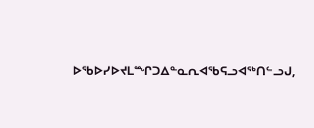ᐅᖃᐅᓯᐅᔪᒪᙱᑐᐃᓐᓇᕆᐊᖃᕋᓗᐊᖅᑎᓪᓗᒍ,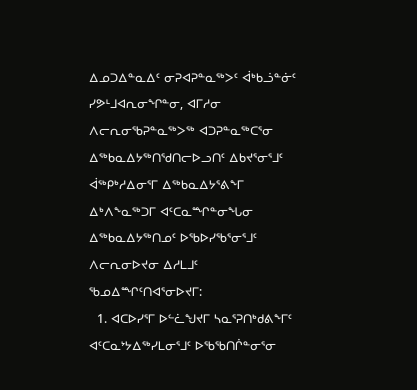ᐃᓄᑐᐃᓐᓇᐃᑦ ᓂᕈᐊᕈᓐᓇᖅᐳᑦ ᐋᒃᑲᓘᓐᓃᑦ ᓯᕗᒻᒧᐊᕆᓂᖏᓐᓂ, ᐊᒥᓱᓂ ᐱᓕᕆᓂᖃᕈᓐᓇᖅᐳᖅ ᐊᑐᕈᓐᓇᖅᑕᕐᓂ ᐃᖅᑲᓇᐃᔭᖅᑎᖁᑎᓕᐅᓗᑎᑦ ᐃᑲᔪᕐᓂᕐᒧᑦ ᐋᖅᑭᒃᓱᐃᓂᕐᒥ ᐃᖅᑲᓇᐃᔭᕐᕕᖕᒥ ᐃᒃᐱᖕᓇᖅᑐᒥ ᐊᑦᑕᓇᙱᓐᓂᖓᓂ ᐃᖅᑲᓇᐃᔭᖅᑎᓄᑦ ᐅᖃᐅᓯᖃᕐᓂᕐᒧᑦ ᐱᓕᕆᓂᐅᔪᓂ ᐃᓱᒪᒧᑦ ᖃᓄᐃᙱᑦᑎᐊᕐᓂᐅᔪᒥ:
  1. ᐊᑕᐅᓯᕐᒥ ᐅᓪᓛᖑᔪᒥ ᓴᓇᕐᕈᑎᒃᑯᕕᖕᒥᑦ ᐊᑦᑕᓇᔾᔭᐃᖅᓯᒪᓂᕐᒧᑦ ᐅᖃᖃᑎᒌᓐᓂᕐᓂ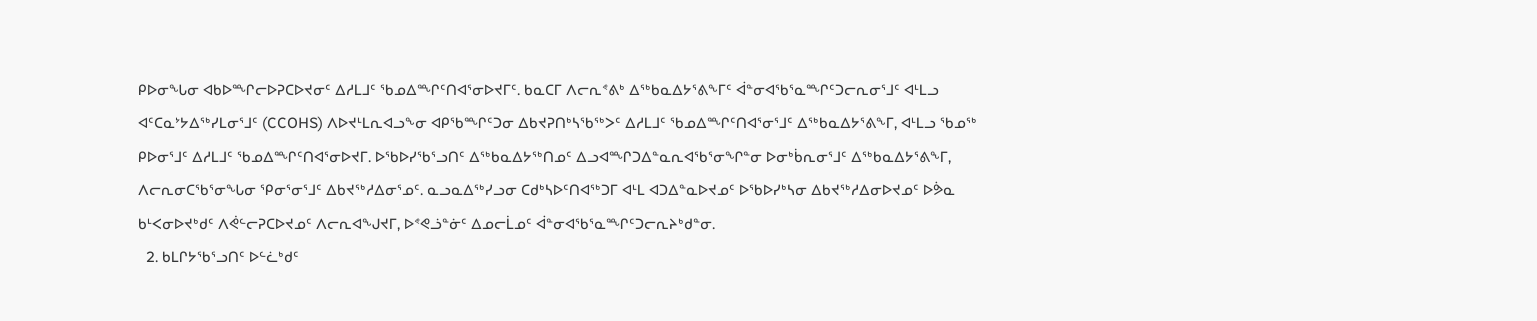ᑭᐅᓂᖓᓂ ᐊᑲᐅᙱᓕᐅᕈᑕᐅᔪᓂᑦ ᐃᓱᒪᒧᑦ ᖃᓄᐃᙱᑦᑎᐊᕐᓂᐅᔪᒥᑦ. ᑲᓇᑕᒥ ᐱᓕᕆᕝᕕᒃ ᐃᖅᑲᓇᐃᔭᕐᕕᖕᒥᑦ ᐋᓐᓂᐊᖃᕐᓇᙱᑦᑐᓕᕆᓂᕐᒧᑦ ᐊᒻᒪᓗ ᐊᑦᑕᓇᔾᔭᐃᖅᓯᒪᓂᕐᒧᑦ (CCOHS) ᐱᐅᔪᒻᒪᕆᐊᓗᖕᓂ ᐊᑭᖃᙱᑦᑐᓂ ᐃᑲᔪᕈᑎᒃᓴᖃᖅᐳᑦ ᐃᓱᒪᒧᑦ ᖃᓄᐃᙱᑦᑎᐊᕐᓂᕐᒧᑦ ᐃᖅᑲᓇᐃᔭᕐᕕᖕᒥ, ᐊᒻᒪᓗ ᖃᓄᖅ ᑭᐅᓂᕐᒧᑦ ᐃᓱᒪᒧᑦ ᖃᓄᐃᙱᑦᑎᐊᕐᓂᐅᔪᒥ. ᐅᖃᐅᓯᖃᕐᓗᑎᑦ ᐃᖅᑲᓇᐃᔭᖅᑎᓄᑦ ᐃᓗᐊᙱᑐᐃᓐᓇᕆᐊᖃᕐᓂᖏᓐᓂ ᐅᓂᒃᑳᕆᓂᕐᒧᑦ ᐃᖅᑲᓇᐃᔭᕐᕕᖕᒥ, ᐱᓕᕆᓂᑕᖃᕐᓂᖓᓂ ᕿᓂᕐᓂᕐᒧᑦ ᐃᑲᔪᖅᓱᐃᓂᕐᓄᑦ. ᓇᓗᓇᐃᖅᓯᓗᓂ ᑕᑯᒃᓴᐅᑦᑎᐊᖅᑐᒥ ᐊᒻᒪ ᐊᑐᐃᓐᓇᐅᔪᓄᑦ ᐅᖃᐅᓯᒃᓴᓂ ᐃᑲᔪᖅᓱᐃᓂᐅᔪᓄᑦ ᐅᕘᓇ ᑲᒻᐸᓂᐅᔪᒃᑯᑦ ᐱᕚᓪᓕᕈᑕᐅᔪᓄᑦ ᐱᓕᕆᐊᖑᔪᒥ, ᐅᕝᕙᓘᓐᓃᑦ ᐃᓄᓕᒫᓄᑦ ᐋᓐᓂᐊᖃᕐᓇᙱᑦᑐᓕᕆᔨᒃᑯᓐᓂ.
  2. ᑲᒪᒋᔭᖃᕐᓗᑎᑦ ᐅᓪᓛᒃᑯᑦ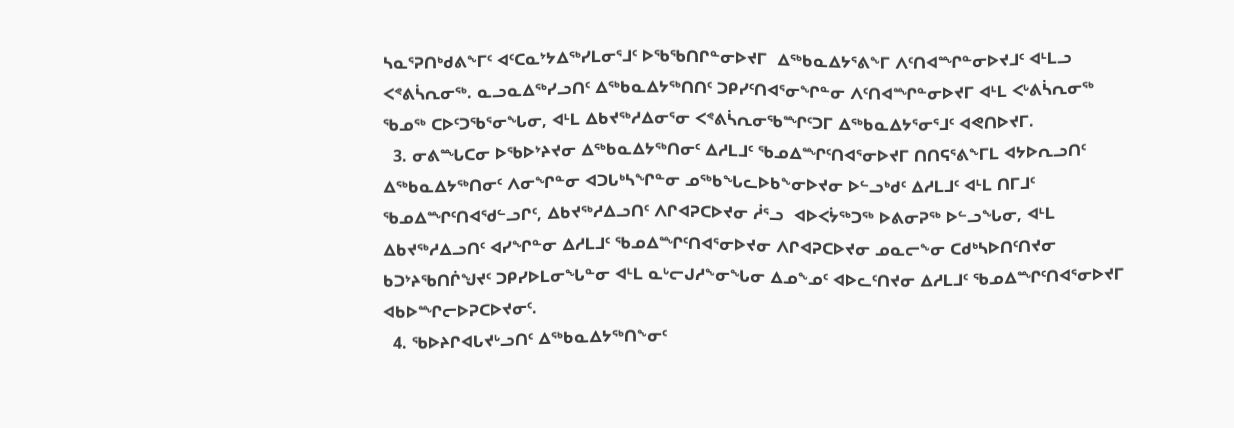ᓴᓇᕐᕈᑎᒃᑯᕕᖕᒥᑦ ᐊᑦᑕᓇᔾᔭᐃᖅᓯᒪᓂᕐᒧᑦ ᐅᖃᖃᑎᒋᓐᓂᐅᔪᒥ  ᐃᖅᑲᓇᐃᔭᕐᕕᖕᒥ ᐱᑦᑎᐊᙱᓐᓂᐅᔪᒧᑦ ᐊᒻᒪᓗ ᐸᕝᕕᓵᕆᓂᖅ. ᓇᓗᓇᐃᖅᓯᓗᑎᑦ ᐃᖅᑲᓇᐃᔭᖅᑎᑎᑦ ᑐᑭᓯᑦᑎᐊᕐᓂᖏᓐᓂ ᐱᑦᑎᐊᙱᓐᓂᐅᔪᒥ ᐊᒻᒪ ᐸᒡᕕᓵᕆᓂᖅ ᖃᓄᖅ ᑕᐅᑦᑐᖃᕐᓂᖓᓂ, ᐊᒻᒪ ᐃᑲᔪᖅᓱᐃᓂᕐᓂ ᐸᕝᕕᓵᕆᓂᖃᙱᑦᑐᒥ ᐃᖅᑲᓇᐃᔭᕐᓂᕐᒧᑦ ᐊᕙᑎᐅᔪᒥ.
  3. ᓂᕕᙵᑕᓂ ᐅᖃᐅᔾᔨᔪᓂ ᐃᖅᑲᓇᐃᔭᖅᑎᓂᑦ ᐃᓱᒪᒧᑦ ᖃᓄᐃᙱᑦᑎᐊᕐᓂᐅᔪᒥ ᑎᑎᕋᕐᕕᖕᒥᒪ ᐊᔭᐅᕆᓗᑎᑦ ᐃᖅᑲᓇᐃᔭᖅᑎᓂᑦ ᐱᓂᖏᓐᓂ ᐊᑐᒐᒃᓴᖏᓐᓂ ᓄᖅᑲᖓᓚᐅᑲᖕᓂᐅᔪᓂ ᐅᓪᓗᒃᑯᑦ ᐃᓱᒪᒧᑦ ᐊᒻᒪ ᑎᒥᒧᑦ ᖃᓄᐃᙱᑦᑎᐊᖁᓪᓗᒋᑦ, ᐃᑲᔪᖅᓱᐃᓗᑎᑦ ᐱᒋᐊᕈᑕᐅᔪᓂ ᓲᕐᓗ  ᐊᐅᐸᔮᖅᑐᖅ ᐅᕕᓂᕈᖅ ᐅᓪᓗᖓᓂ, ᐊᒻᒪ ᐃᑲᔪᖅᓱᐃᓗᑎᑦ ᐊᓯᖏᓐᓂ ᐃᓱᒪᒧᑦ ᖃᓄᐃᙱᑦᑎᐊᕐᓂᐅᔪᓂ ᐱᒋᐊᕈᑕᐅᔪᓂ ᓄᓇᓕᖕᓂ ᑕᑯᒃᓴᐅᑎᑦᑎᔪᓂ ᑲᑐᔾᔨᖃᑎᒌᖑᔪᑦ ᑐᑭᓯᐅᒪᓂᖓᓐᓂ ᐊᒻᒪ ᓇᒡᓕᒍᓱᖕᓂᖓᓂ ᐃᓄᖕᓄᑦ ᐊᐅᓚᑦᑎᔪᓂ ᐃᓱᒪᒧᑦ ᖃᓄᐃᙱᑦᑎᐊᕐᓂᐅᔪᒥ ᐊᑲᐅᙱᓕᐅᕈᑕᐅᔪᓂᑦ.
  4. ᖃᐅᔨᒋᐊᒐᔪᒡᓗᑎᑦ ᐃᖅᑲᓇᐃᔭᖅᑎᖕᓂᑦ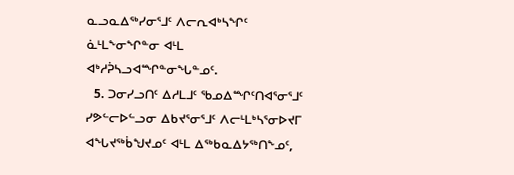ᓇᓗᓇᐃᖅᓯᓂᕐᒧᑦ ᐱᓕᕆᐊᒃᓴᖏᑦ ᓈᒻᒪᖕᓂᖏᓐᓂ ᐊᒻᒪ ᐊᒃᓱᕉᓴᓗᐊᙱᓐᓂᖓᓐᓄᑦ.
  5. ᑐᓂᓯᓗᑎᑦ ᐃᓱᒪᒧᑦ ᖃᓄᐃᙱᑦᑎᐊᕐᓂᕐᒧᑦ ᓯᕗᓪᓕᐅᓪᓗᓂ ᐃᑲᔪᕐᓂᕐᒧᑦ ᐱᓕᒻᒪᒃᓴᕐᓂᐅᔪᒥ ᐊᖓᔪᖅᑳᖑᔪᓄᑦ ᐊᒻᒪ ᐃᖅᑲᓇᐃᔭᖅᑎᖕᓄᑦ,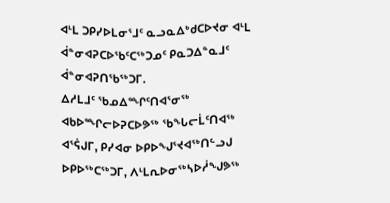ᐊᒻᒪ ᑐᑭᓯᐅᒪᓂᕐᒧᑦ ᓇᓗᓇᐃᒃᑯᑕᐅᔪᓂ ᐊᒻᒪ ᐋᓐᓂᐊᕈᑕᐅᖃᑦᑕᖅᑐᓄᑦ ᑭᓇᑐᐃᓐᓇᒧᑦ ᐋᓐᓂᐊᕈᑎᖃᖅᑐᒥ.
ᐃᓱᒪᒧᑦ ᖃᓄᐃᙱᑦᑎᐊᕐᓂᖅ ᐊᑲᐅᙱᓕᐅᕈᑕᐅᕗᖅ ᖃᖓᓕᒫᑦᑎᐊᖅ ᐊᕐᕌᒍᒥ, ᑭᓯᐊᓂ ᐅᑭᐅᖑᕐᔪᐊᖅᑎᓪᓗᒍ ᐅᑭᐅᖅᑕᖅᑐᒥ, ᐱᒻᒪᕆᐅᓂᖅᓴᐅᓲᖑᕗᖅ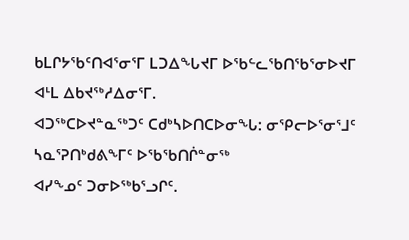ᑲᒪᒋᔭᖃᑦᑎᐊᕐᓂᕐᒥ ᒪᑐᐃᖓᔪᒥ ᐅᖃᓪᓚᖃᑎᖃᕐᓂᐅᔪᒥ ᐊᒻᒪ ᐃᑲᔪᖅᓱᐃᓂᕐᒥ.
ᐊᑐᖅᑕᐅᔪᓐᓇᖅᑐᑦ ᑕᑯᒃᓴᐅᑎᑕᐅᓂᖓ: ᓂᕿᓕᐅᕐᓂᕐᒧᑦ ᓴᓇᕐᕈᑎᒃᑯᕕᖕᒥᑦ ᐅᖃᖃᑎᒌᓐᓂᖅ
ᐊᓯᖕᓄᑦ ᑐᓂᐅᖅᑲᕐᓗᒋᑦ.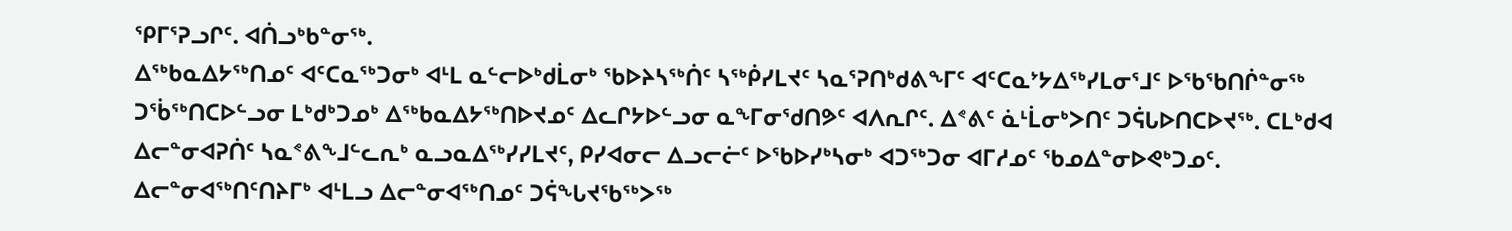ᕿᒥᕐᕈᓗᒋᑦ. ᐊᑏᓗᒃᑲᓐᓂᖅ.
ᐃᖅᑲᓇᐃᔭᖅᑎᓄᑦ ᐊᑦᑕᓇᖅᑐᓂᒃ ᐊᒻᒪ ᓇᓪᓕᐅᒃᑯᒫᓂᒃ ᖃᐅᔨᓴᖅᑏᑦ ᓴᖅᑮᓯᒪᔪᑦ ᓴᓇᕐᕈᑎᒃᑯᕕᖕᒥᑦ ᐊᑦᑕᓇᔾᔭᐃᖅᓯᒪᓂᕐᒧᑦ ᐅᖃᖃᑎᒌᓐᓂᖅ ᑐᖄᖅᑎᑕᐅᓪᓗᓂ ᒪᒃᑯᒃᑐᓄᒃ ᐃᖅᑲᓇᐃᔭᖅᑎᐅᔪᓄᑦ ᐃᓚᒋᔭᐅᓪᓗᓂ ᓇᖕᒥᓂᖁᑎᕗᑦ ᐊᐱᕆᒋᑦ. ᐃᕝᕕᑦ ᓈᒻᒫᓂᒃᐳᑎᑦ ᑐᕌᒐᐅᑎᑕᐅᔪᖅ. ᑕᒪᒃᑯᐊ ᐃᓕᓐᓂᐊᕈᑏᑦ ᓴᓇᕝᕕᖕᒧᓪᓚᕆᒃ ᓇᓗᓇᐃᖅᓯᓯᒪᔪᑦ, ᑭᓯᐊᓂᓕ ᐃᓗᓕᓖᑦ ᐅᖃᐅᓯᒃᓴᓂᒃ ᐊᑐᖅᑐᓂ ᐊᒥᓱᓄᑦ ᖃᓄᐃᓐᓂᐅᕙᒃᑐᓄᑦ. ᐃᓕᓐᓂᐊᖅᑎᑦᑎᔨᒥᒃ ᐊᒻᒪᓗ ᐃᓕᓐᓂᐊᖅᑎᓄᑦ ᑐᕌᖓᔪᖃᖅᐳᖅ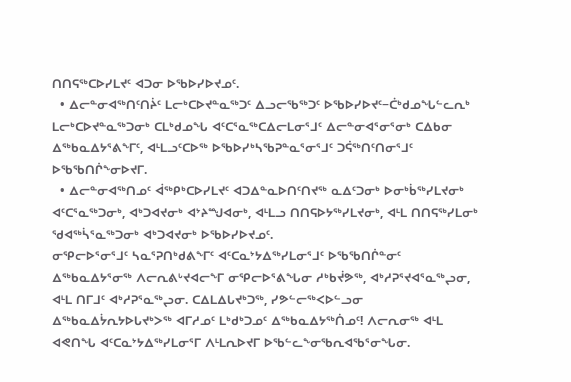ᑎᑎᕋᖅᑕᐅᓯᒪᔪᑦ ᐊᑐᓂ ᐅᖃᐅᓯᐅᔪᓄᑦ.
  • ᐃᓕᓐᓂᐊᖅᑎᑦᑎᔩᑦ ᒪᓕᒃᑕᐅᔪᓐᓇᖅᑐᑦ ᐃᓗᓕᖃᖅᑐᑦ ᐅᖃᐅᓯᐅᔪᑦ−ᑖᒃᑯᓄᖓᓪᓚᕆᒃ ᒪᓕᒃᑕᐅᔪᓐᓇᖅᑐᓂᒃ ᑕᒪᒃᑯᓄᖓ ᐊᑦᑕᕐᓇᖅᑕᐃᓕᒪᓂᕐᒧᑦ ᐃᓕᓐᓂᐊᕐᓂᕐᓂᒃ ᑕᐃᑲᓂ ᐃᖅᑲᓇᐃᔭᕐᕕᖕᒥᑦ, ᐊᒻᒪᓗᑦᑕᐅᖅ ᐅᖃᐅᓯᒃᓴᖃᕈᓐᓇᕐᓂᕐᒧᑦ ᑐᕌᖅᑎᑦᑎᓂᕐᒧᑦ ᐅᖃᖃᑎᒌᖕᓂᐅᔪᒥ.
  • ᐃᓕᓐᓂᐊᖅᑎᓄᑦ ᐋᖅᑭᒃᑕᐅᓯᒪᔪᑦ ᐊᑐᐃᓐᓇᐅᑎᑦᑎᔪᖅ ᓇᐃᑦᑐᓂᒃ ᐅᓂᒃᑳᖅᓯᒪᔪᓂᒃ ᐊᑦᑕᕐᓇᖅᑐᓂᒃ, ᐊᒃᑐᐊᔪᓂᒃ ᐊᔾᔨᙳᐊᓂᒃ, ᐊᒻᒪᓗ ᑎᑎᕋᐅᔭᖅᓯᒪᔪᓂᒃ, ᐊᒻᒪ ᑎᑎᕋᖅᓯᒪᓂᒃ ᖁᐊᖅᓵᕐᓇᖅᑐᓂᒃ ᐊᒃᑐᐊᔪᓂᒃ ᐅᖃᐅᓯᐅᔪᓄᑦ.
ᓂᕿᓕᐅᕐᓂᕐᒧᑦ ᓴᓇᕐᕈᑎᒃᑯᕕᖕᒥᑦ ᐊᑦᑕᓇᔾᔭᐃᖅᓯᒪᓂᕐᒧᑦ ᐅᖃᖃᑎᒌᓐᓂᑦ
ᐃᖅᑲᓇᐃᔭᕐᓂᖅ ᐱᓕᕆᕕᒡᔪᐊᓕᖕᒥ ᓂᕿᓕᐅᕐᕕᖓᓂ ᓱᒃᑲᔫᕗᖅ, ᐊᒃᓱᕈᕐᔪᐊᕐᓇᖅᖢᓂ, ᐊᒻᒪ ᑎᒥᒧᑦ ᐊᒃᓱᕈᕐᓇᖅᖢᓂ. ᑕᐃᒪᐃᒐᔪᒃᑐᖅ, ᓯᕗᓪᓕᖅᐸᐅᓪᓗᓂ ᐃᖅᑲᓇᐃᔮᕆᔭᐅᒐᔪᒃᐳᖅ ᐊᒥᓱᓄᑦ ᒪᒃᑯᒃᑐᓄᑦ ᐃᖅᑲᓇᐃᔭᖅᑏᓄᑦ! ᐱᓕᕆᓂᖅ ᐊᒻᒪ ᐊᕙᑎᖓ ᐊᑦᑕᓇᔾᔭᐃᖅᓯᒪᓂᕐᒥ ᐱᒻᒪᕆᐅᔪᒥ ᐅᖃᓪᓚᖕᓂᖃᕆᐊᖃᕐᓂᖓᓂ.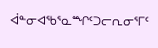ᐋᓐᓂᐊᖃᕐᓇᙱᑦᑐᓕᕆᓂᕐᒥᑦ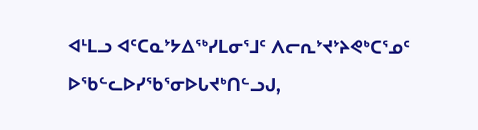ᐊᒻᒪᓗ ᐊᑦᑕᓇᔾᔭᐃᖅᓯᒪᓂᕐᒧᑦ ᐱᓕᕆᔾᔪᔾᔨᕙᒃᑕᕐᓄᑦ ᐅᖃᓪᓚᐅᓯᖃᕐᓂᐅᒐᔪᒃᑎᓪᓗᒍ,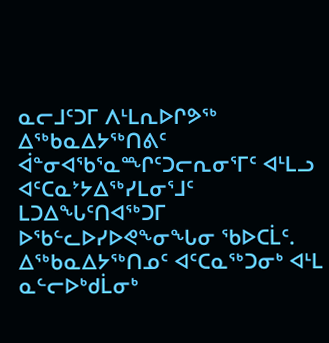ᓇᓕᒧᑦᑐᒥ ᐱᒻᒪᕆᐅᒋᕗᖅ ᐃᖅᑲᓇᐃᔭᖅᑎᕕᑦ ᐋᓐᓂᐊᖃᕐᓇᙱᑦᑐᓕᕆᓂᕐᒥᑦ ᐊᒻᒪᓗ ᐊᑦᑕᓇᔾᔭᐃᖅᓯᒪᓂᕐᒧᑦ ᒪᑐᐃᖓᑦᑎᐊᖅᑐᒥ ᐅᖃᓪᓚᐅᓯᐅᕙᖕᓂᖓᓂ ᖃᐅᑕᒫᑦ.
ᐃᖅᑲᓇᐃᔭᖅᑎᓄᑦ ᐊᑦᑕᓇᖅᑐᓂᒃ ᐊᒻᒪ ᓇᓪᓕᐅᒃᑯᒫᓂᒃ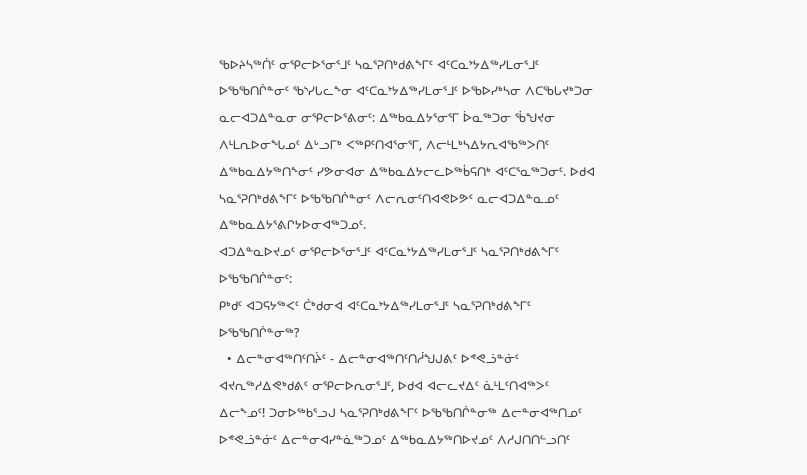ᖃᐅᔨᓴᖅᑏᑦ ᓂᕿᓕᐅᕐᓂᕐᒧᑦ ᓴᓇᕐᕈᑎᒃᑯᕕᖕᒥᑦ ᐊᑦᑕᓇᔾᔭᐃᖅᓯᒪᓂᕐᒧᑦ ᐅᖃᖃᑎᒌᓐᓂᑦ ᖃᔅᓯᒐᓚᖕᓂ ᐊᑦᑕᓇᔾᔭᐃᖅᓯᒪᓂᕐᒧᑦ ᐅᖃᐅᓯᒃᓴᓂ ᐱᑕᖃᒐᔪᒃᑐᓂ ᓇᓕᐊᑐᐃᓐᓇᓂ ᓂᕿᓕᐅᕐᕕᓂᑦ: ᐃᖅᑲᓇᐃᔭᕐᓂᕐᒥ ᐆᓇᖅᑐᓂ ᖄᖑᔪᓂ ᐱᒻᒪᕆᐅᓂᖓᓄᑦ ᐃᒡᓗᒥᒃ ᐸᖅᑭᑦᑎᐊᕐᓂᕐᒥ, ᐱᓕᒻᒪᒃᓴᐃᔭᕆᐊᖃᖅᐳᑎᑦ ᐃᖅᑲᓇᐃᔭᖅᑎᖕᓂᑦ ᓯᕗᓂᐊᓂ ᐃᖅᑲᓇᐃᔭᓕᓚᐅᖅᑳᕋᑎᒃ ᐊᑦᑕᕐᓇᖅᑐᓂᑦ. ᐅᑯᐊ ᓴᓇᕐᕈᑎᒃᑯᕕᖕᒥᑦ ᐅᖃᖃᑎᒌᓐᓂᑦ ᐱᓕᕆᓂᑦᑎᐊᕙᐅᕗᑦ ᓇᓕᐊᑐᐃᓐᓇᓄᑦ ᐃᖅᑲᓇᐃᔭᕐᕕᒋᔭᐅᓂᐊᖅᑐᓄᑦ.
ᐊᑐᐃᓐᓇᐅᔪᓄᑦ ᓂᕿᓕᐅᕐᓂᕐᒧᑦ ᐊᑦᑕᓇᔾᔭᐃᖅᓯᒪᓂᕐᒧᑦ ᓴᓇᕐᕈᑎᒃᑯᕕᖕᒥᑦ ᐅᖃᖃᑎᒌᓐᓂᑦ:
ᑭᒃᑯᑦ ᐊᑐᕋᔭᖅᐸᑦ ᑖᒃᑯᓂᐊ ᐊᑦᑕᓇᔾᔭᐃᖅᓯᒪᓂᕐᒧᑦ ᓴᓇᕐᕈᑎᒃᑯᕕᖕᒥᑦ ᐅᖃᖃᑎᒌᓐᓂᖅ?
  • ᐃᓕᓐᓂᐊᖅᑎᑦᑎᔩᑦ - ᐃᓕᓐᓂᐊᖅᑎᑦᑎᓲᖑᒍᕕᑦ ᐅᕝᕙᓘᓐᓃᑦ ᐊᔪᕆᖅᓱᐃᕙᒃᑯᕕᑦ ᓂᕿᓕᐅᕆᓂᕐᒧᑦ, ᐅᑯᐊ ᐊᓕᓚᔪᐃᑦ ᓈᒻᒪᑦᑎᐊᖅᐳᑦ ᐃᓕᖕᓄᑦ! ᑐᓂᐅᖅᑲᕐᓗᒍ ᓴᓇᕐᕈᑎᒃᑯᕕᖕᒥᑦ ᐅᖃᖃᑎᒌᓐᓂᖅ ᐃᓕᓐᓂᐊᖅᑎᓄᑦ ᐅᕝᕙᓘᓐᓃᑦ ᐃᓕᓐᓂᐊᓯᓐᓈᖅᑐᓄᑦ ᐃᖅᑲᓇᐃᔭᖅᑎᐅᔪᓄᑦ ᐱᓱᒍᑎᑎᓪᓗᑎᑦ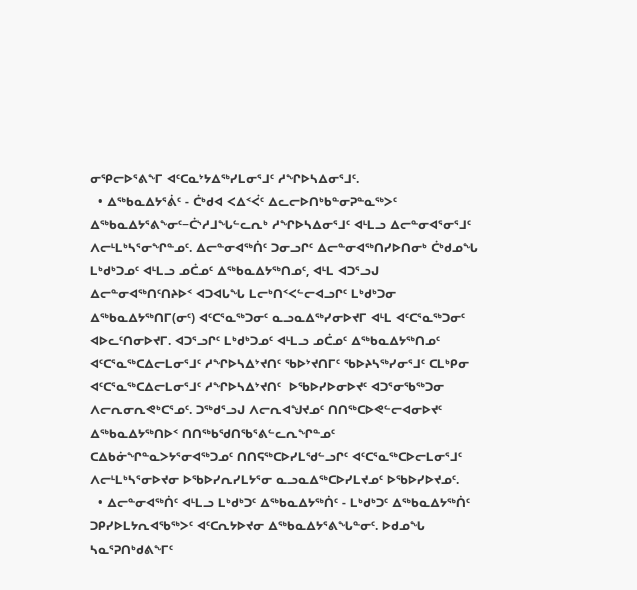ᓂᕿᓕᐅᕐᕕᖕᒥ ᐊᑦᑕᓇᔾᔭᐃᖅᓯᒪᓂᕐᒧᑦ ᓱᖏᐅᓴᐃᓂᕐᒧᑦ.
  • ᐃᖅᑲᓇᐃᔭᕐᕖᑦ - ᑖᒃᑯᐊ ᐸᐃᑉᐹᑦ ᐃᓚᓕᐅᑎᒃᑲᓐᓂᕈᓐᓇᖅᐳᑦ ᐃᖅᑲᓇᐃᔭᕐᕕᖕᓂᑦ−ᑖᔅᓱᒧᖓᓪᓚᕆᒃ ᓱᖏᐅᓴᐃᓂᕐᒧᑦ ᐊᒻᒪᓗ ᐃᓕᓐᓂᐊᕐᓂᕐᒧᑦ ᐱᓕᒻᒪᒃᓴᕐᓂᖏᓐᓄᑦ. ᐃᓕᓐᓂᐊᖅᑏᑦ ᑐᓂᓗᒋᑦ ᐃᓕᓐᓂᐊᖅᑎᓯᐅᑎᓂᒃ ᑖᒃᑯᓄᖓ ᒪᒃᑯᒃᑐᓄᑦ ᐊᒻᒪᓗ ᓄᑖᓄᑦ ᐃᖅᑲᓇᐃᔭᖅᑎᓄᑦ, ᐊᒻᒪ ᐊᑐᕐᓗᒍ ᐃᓕᓐᓂᐊᖅᑎᑦᑎᔨᐅᑉ ᐊᑐᐊᒐᖓ ᒪᓕᒃᑎᑉᐸᓪᓕᐊᓗᒋᑦ ᒪᒃᑯᒃᑐᓂ ᐃᖅᑲᓇᐃᔭᖅᑎᒥ(ᓂᑦ) ᐊᑦᑕᕐᓇᖅᑐᓂᑦ ᓇᓗᓇᐃᖅᓯᓂᐅᔪᒥ ᐊᒻᒪ ᐊᑦᑕᕐᓇᖅᑐᓂᑦ ᐊᐅᓚᑦᑎᓂᐅᔪᒥ. ᐊᑐᕐᓗᒋᑦ ᒪᒃᑯᒃᑐᓄᑦ ᐊᒻᒪᓗ ᓄᑖᓄᑦ ᐃᖅᑲᓇᐃᔭᖅᑎᓄᑦ ᐊᑦᑕᕐᓇᖅᑕᐃᓕᒪᓂᕐᒧᑦ ᓱᖏᐅᓴᐃᔾᔪᑎᑦ ᖃᐅᔾᔪᑎᒥᑦ ᖃᐅᔨᓴᖅᓯᓂᕐᒧᑦ ᑕᒪᒃᑭᓂ ᐊᑦᑕᕐᓇᖅᑕᐃᓕᒪᓂᕐᒧᑦ ᓱᖏᐅᓴᐃᔾᔪᑎᑦ  ᐅᖃᐅᓯᐅᓂᐅᔪᑦ ᐊᑐᕐᓂᖃᖅᑐᓂ ᐱᓕᕆᓂᕆᕙᒃᑕᕐᓄᑦ. ᑐᖅᑯᕐᓗᒍ ᐱᓕᕆᐊᖑᔪᓄᑦ ᑎᑎᖅᑕᐅᕙᓪᓕᐊᓂᐅᔪᑦ ᐃᖅᑲᓇᐃᔭᖅᑎᐅᑉ ᑎᑎᖅᑲᖁᑎᖃᕐᕕᓪᓚᕆᖏᓐᓄᑦ ᑕᐃᑲᓃᖏᓐᓇᐳᔭᕐᓂᐊᖅᑐᓄᑦ ᑎᑎᕋᖅᑕᐅᓯᒪᖁᓪᓗᒋᑦ ᐊᑦᑕᕐᓇᖅᑕᐅᓕᒪᓂᕐᒧᑦ ᐱᓕᒻᒪᒃᓴᕐᓂᐅᔪᓂ ᐅᖃᐅᓯᕆᓯᒪᔭᕐᓂ ᓇᓗᓇᐃᖅᑕᐅᓯᒪᔪᓄᑦ ᐅᖃᐅᓯᐅᔪᓄᑦ.
  • ᐃᓕᓐᓂᐊᖅᑏᑦ ᐊᒻᒪᓗ ᒪᒃᑯᒃᑐᑦ ᐃᖅᑲᓇᐃᔭᖅᑏᑦ - ᒪᒃᑯᒃᑐᑦ ᐃᖅᑲᓇᐃᔭᖅᑏᑦ ᑐᑭᓯᐅᒪᔭᕆᐊᖃᖅᐳᑦ ᐊᑦᑕᕆᔭᐅᔪᓂ ᐃᖅᑲᓇᐃᔭᕐᕕᖓᓐᓂᑦ. ᐅᑯᓄᖓ ᓴᓇᕐᕈᑎᒃᑯᕕᖕᒥᑦ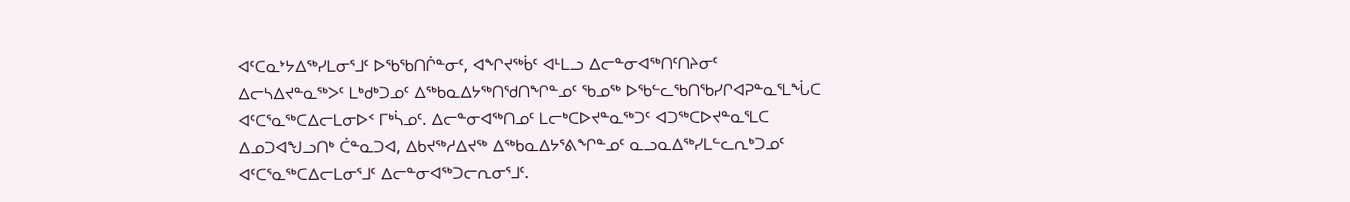ᐊᑦᑕᓇᔾᔭᐃᖅᓯᒪᓂᕐᒧᑦ ᐅᖃᖃᑎᒌᓐᓂᑦ, ᐊᖏᔪᖅᑳᑦ ᐊᒻᒪᓗ ᐃᓕᓐᓂᐊᖅᑎᑦᑎᔨᓂᑦ ᐃᓕᓴᐃᔪᓐᓇᖅᐳᑦ ᒪᒃᑯᒃᑐᓄᑦ ᐃᖅᑲᓇᐃᔭᖅᑎᖁᑎᖏᓐᓄᑦ ᖃᓄᖅ ᐅᖃᓪᓚᖃᑎᖃᓯᒋᐊᕈᓐᓇᕐᒪᖔᑕ ᐊᑦᑕᕐᓇᖅᑕᐃᓕᒪᓂᐅᑉ ᒥᒃᓵᓄᑦ. ᐃᓕᓐᓂᐊᖅᑎᓄᑦ ᒪᓕᒃᑕᐅᔪᓐᓇᖅᑐᑦ ᐊᑐᖅᑕᐅᔪᓐᓇᕐᒪᑕ ᐃᓄᑐᐊᖑᓗᑎᒃ ᑖᓐᓇᑐᐊ, ᐃᑲᔪᖅᓱᐃᔪᖅ ᐃᖅᑲᓇᐃᔭᕐᕕᖏᓐᓄᑦ ᓇᓗᓇᐃᖅᓯᒪᓪᓚᕆᒃᑐᓄᑦ ᐊᑦᑕᕐᓇᖅᑕᐃᓕᒪᓂᕐᒧᑦ ᐃᓕᓐᓂᐊᖅᑐᓕᕆᓂᕐᒧᑦ.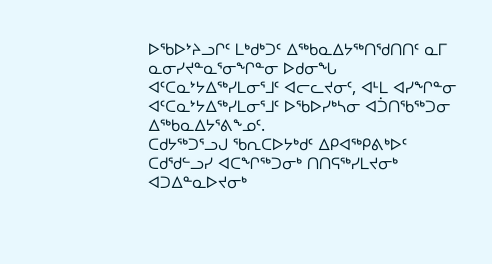ᐅᖃᐅᔾᔨᓗᒋᑦ ᒪᒃᑯᒃᑐᑦ ᐃᖅᑲᓇᐃᔭᖅᑎᖁᑎᑎᑦ ᓇᒥ ᓇᓂᓯᔪᓐᓇᕐᓂᖏᓐᓂ ᐅᑯᓂᖓ ᐊᑦᑕᓇᔾᔭᐃᖅᓯᒪᓂᕐᒧᑦ ᐊᓕᓚᔪᓂᑦ, ᐊᒻᒪ ᐊᓯᖏᓐᓂ ᐊᑦᑕᓇᔾᔭᐃᖅᓯᒪᓂᕐᒧᑦ ᐅᖃᐅᓯᒃᓴᓂ ᐊᑑᑎᖃᖅᑐᓂ ᐃᖅᑲᓇᐃᔭᕐᕕᖕᓄᑦ.
ᑕᑯᔭᖅᑐᕐᓗᒍ ᖃᕆᑕᐅᔭᒃᑯᑦ ᐃᑭᐊᖅᑭᕕᒃᐅᑦ ᑕᑯᖁᓪᓗᓯ ᐊᑕᖏᖅᑐᓂᒃ ᑎᑎᕋᖅᓯᒪᔪᓂᒃ ᐊᑐᐃᓐᓇᐅᔪᓂᒃ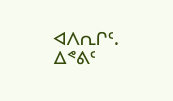ᐊᐱᕆᒋᑦ. ᐃᕝᕕᑦ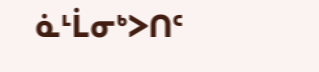ᓈᒻᒫᓂᒃᐳᑎᑦ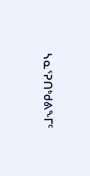ᓴᓇᕐᕈᑎᒃᑯᕕᖕᒥᑦ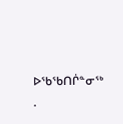ᐅᖃᖃᑎᒌᓐᓂᖅ .